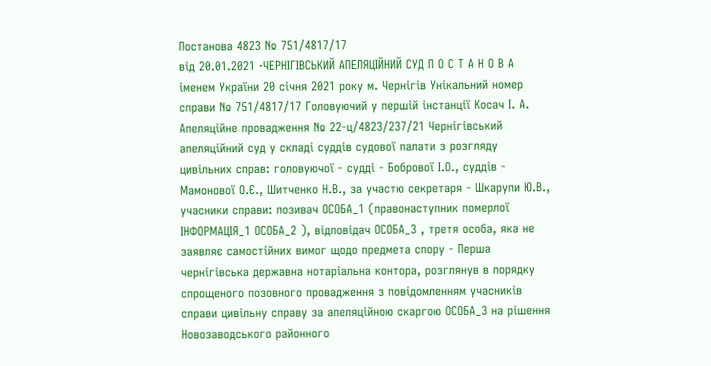Постанова 4823 № 751/4817/17
від 20.01.2021 ·ЧЕРНІГІВСЬКИЙ АПЕЛЯЦІЙНИЙ СУД П О С Т А Н О В А іменем України 20 січня 2021 року м. Чернігів Унікальний номер справи № 751/4817/17 Головуючий у першій інстанції Косач І. А. Апеляційне провадження № 22-ц/4823/237/21 Чернігівський апеляційний суд у складі суддів судової палати з розгляду цивільних справ: головуючої - судді - Бобрової І.О., суддів - Мамонової О.Є., Шитченко Н.В., за участю секретаря - Шкарупи Ю.В., учасники справи: позивач ОСОБА_1 (правонаступник померлої ІНФОРМАЦІЯ_1 ОСОБА_2 ), відповідач ОСОБА_3 , третя особа, яка не заявляє самостійних вимог щодо предмета спору - Перша чернігівська державна нотаріальна контора, розглянув в порядку спрощеного позовного провадження з повідомленням учасників справи цивільну справу за апеляційною скаргою ОСОБА_3 на рішення Новозаводського районного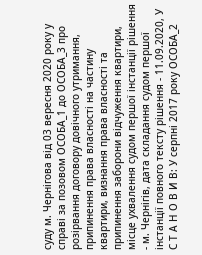суду м. Чернігова від 03 вересня 2020 року у справі за позовом ОСОБА_1 до ОСОБА_3 про розірвання договору довічного утримання, припинення права власності на частину квартири, визнання права власності та припинення заборони відчуження квартири, місце ухвалення судом першої інстанції рішення - м. Чернігів, дата складання судом першої інстанції повного тексту рішення - 11.09.2020, У С Т А Н О В И В: У серпні 2017 року ОСОБА_2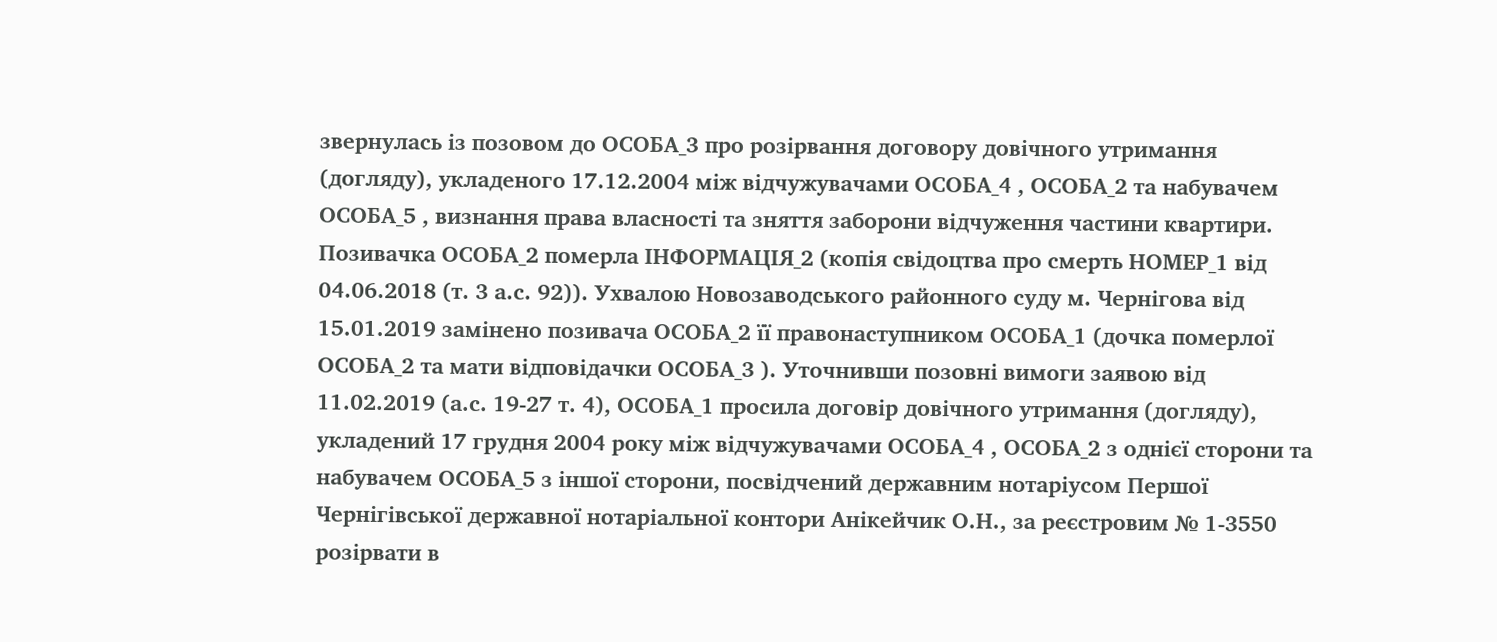звернулась із позовом до ОСОБА_3 про розірвання договору довічного утримання (догляду), укладеного 17.12.2004 між відчужувачами ОСОБА_4 , ОСОБА_2 та набувачем ОСОБА_5 , визнання права власності та зняття заборони відчуження частини квартири. Позивачка ОСОБА_2 померла ІНФОРМАЦІЯ_2 (копія свідоцтва про смерть НОМЕР_1 від 04.06.2018 (т. 3 а.с. 92)). Ухвалою Новозаводського районного суду м. Чернігова від 15.01.2019 замінено позивача ОСОБА_2 її правонаступником ОСОБА_1 (дочка померлої ОСОБА_2 та мати відповідачки ОСОБА_3 ). Уточнивши позовні вимоги заявою від 11.02.2019 (а.с. 19-27 т. 4), ОСОБА_1 просила договір довічного утримання (догляду), укладений 17 грудня 2004 року між відчужувачами ОСОБА_4 , ОСОБА_2 з однієї сторони та набувачем ОСОБА_5 з іншої сторони, посвідчений державним нотаріусом Першої Чернігівської державної нотаріальної контори Анікейчик О.Н., за реєстровим № 1-3550 розірвати в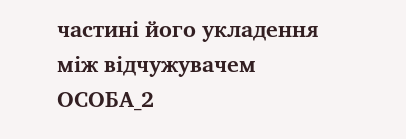частині його укладення між відчужувачем ОСОБА_2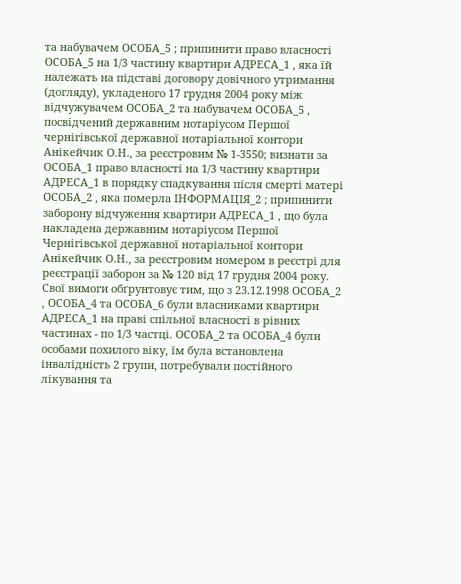та набувачем ОСОБА_5 ; припинити право власності ОСОБА_5 на 1/3 частину квартири АДРЕСА_1 , яка їй належать на підставі договору довічного утримання (догляду), укладеного 17 грудня 2004 року між відчужувачем ОСОБА_2 та набувачем ОСОБА_5 , посвідчений державним нотаріусом Першої чернігівської державної нотаріальної контори Анікейчик О.Н., за реєстровим № 1-3550; визнати за ОСОБА_1 право власності на 1/3 частину квартири АДРЕСА_1 в порядку спадкування після смерті матері ОСОБА_2 , яка померла ІНФОРМАЦІЯ_2 ; припинити заборону відчуження квартири АДРЕСА_1 , що була накладена державним нотаріусом Першої Чернігівської державної нотаріальної контори Анікейчик О.Н., за реєстровим номером в реєстрі для реєстрації заборон за № 120 від 17 грудня 2004 року. Свої вимоги обґрунтовує тим, що з 23.12.1998 ОСОБА_2 , ОСОБА_4 та ОСОБА_6 були власниками квартири АДРЕСА_1 на праві спільної власності в рівних частинах - по 1/3 частці. ОСОБА_2 та ОСОБА_4 були особами похилого віку, їм була встановлена інвалідність 2 групи, потребували постійного лікування та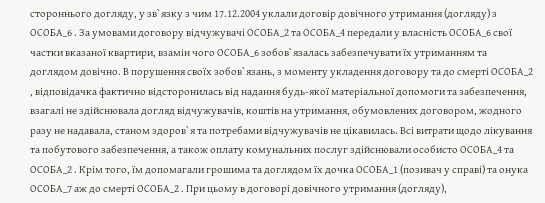стороннього догляду, у зв`язку з чим 17.12.2004 уклали договір довічного утримання (догляду) з ОСОБА_6 . За умовами договору відчужувачі ОСОБА_2 та ОСОБА_4 передали у власність ОСОБА_6 свої частки вказаної квартири, взамін чого ОСОБА_6 зобов`язалась забезпечувати їх утриманням та доглядом довічно. В порушення своїх зобов`язань, з моменту укладення договору та до смерті ОСОБА_2 , відповідачка фактично відсторонилась від надання будь-якої матеріальної допомоги та забезпечення, взагалі не здійснювала догляд відчужувачів, коштів на утримання, обумовлених договором, жодного разу не надавала, станом здоров`я та потребами відчужувачів не цікавилась. Всі витрати щодо лікування та побутового забезпечення, а також оплату комунальних послуг здійснювали особисто ОСОБА_4 та ОСОБА_2 . Крім того, їм допомагали грошима та доглядом їх дочка ОСОБА_1 (позивач у справі) та онука ОСОБА_7 аж до смерті ОСОБА_2 . При цьому в договорі довічного утримання (догляду),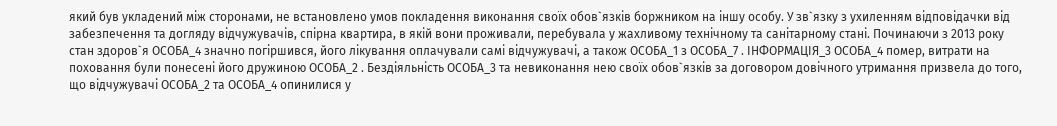який був укладений між сторонами, не встановлено умов покладення виконання своїх обов`язків боржником на іншу особу. У зв`язку з ухиленням відповідачки від забезпечення та догляду відчужувачів, спірна квартира, в якій вони проживали, перебувала у жахливому технічному та санітарному стані. Починаючи з 2013 року стан здоров`я ОСОБА_4 значно погіршився, його лікування оплачували самі відчужувачі, а також ОСОБА_1 з ОСОБА_7 . ІНФОРМАЦІЯ_3 ОСОБА_4 помер, витрати на поховання були понесені його дружиною ОСОБА_2 . Бездіяльність ОСОБА_3 та невиконання нею своїх обов`язків за договором довічного утримання призвела до того, що відчужувачі ОСОБА_2 та ОСОБА_4 опинилися у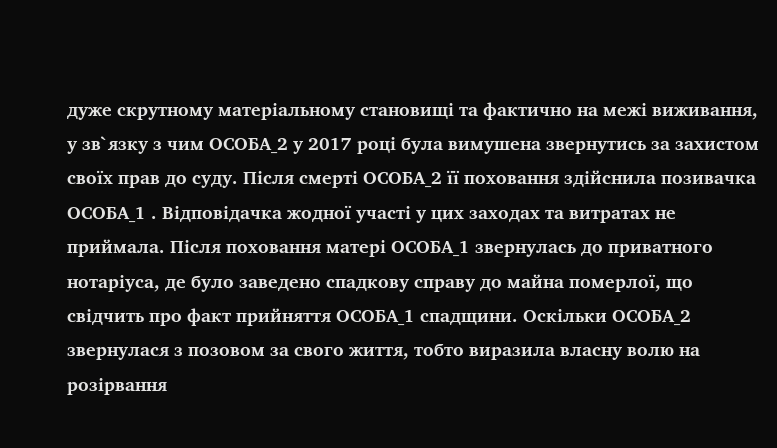дуже скрутному матеріальному становищі та фактично на межі виживання, у зв`язку з чим ОСОБА_2 у 2017 році була вимушена звернутись за захистом своїх прав до суду. Після смерті ОСОБА_2 її поховання здійснила позивачка ОСОБА_1 . Відповідачка жодної участі у цих заходах та витратах не приймала. Після поховання матері ОСОБА_1 звернулась до приватного нотаріуса, де було заведено спадкову справу до майна померлої, що свідчить про факт прийняття ОСОБА_1 спадщини. Оскільки ОСОБА_2 звернулася з позовом за свого життя, тобто виразила власну волю на розірвання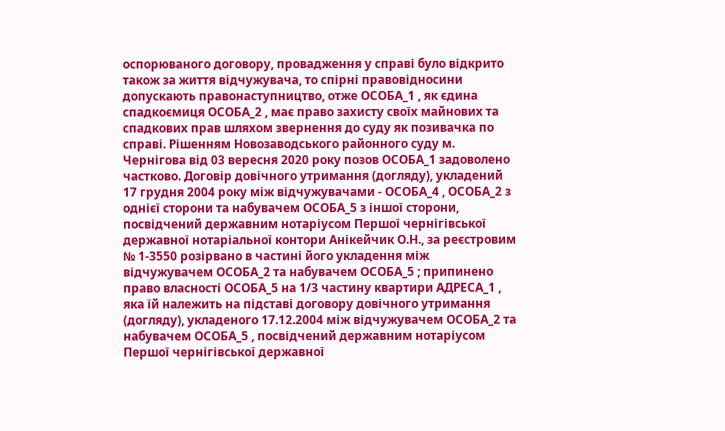оспорюваного договору, провадження у справі було відкрито також за життя відчужувача, то спірні правовідносини допускають правонаступництво, отже ОСОБА_1 , як єдина спадкоємиця ОСОБА_2 , має право захисту своїх майнових та спадкових прав шляхом звернення до суду як позивачка по справі. Рішенням Новозаводського районного суду м. Чернігова від 03 вересня 2020 року позов ОСОБА_1 задоволено частково. Договір довічного утримання (догляду), укладений 17 грудня 2004 року між відчужувачами - ОСОБА_4 , ОСОБА_2 з однієї сторони та набувачем ОСОБА_5 з іншої сторони, посвідчений державним нотаріусом Першої чернігівської державної нотаріальної контори Анікейчик О.Н., за реєстровим № 1-3550 розірвано в частині його укладення між відчужувачем ОСОБА_2 та набувачем ОСОБА_5 ; припинено право власності ОСОБА_5 на 1/3 частину квартири АДРЕСА_1 , яка їй належить на підставі договору довічного утримання (догляду), укладеного 17.12.2004 між відчужувачем ОСОБА_2 та набувачем ОСОБА_5 , посвідчений державним нотаріусом Першої чернігівської державної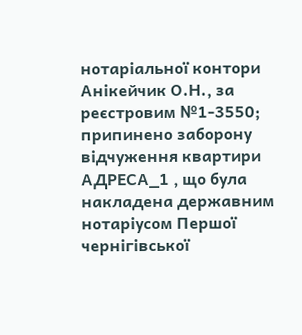нотаріальної контори Анікейчик О.Н., за реєстровим №1-3550; припинено заборону відчуження квартири АДРЕСА_1 , що була накладена державним нотаріусом Першої чернігівської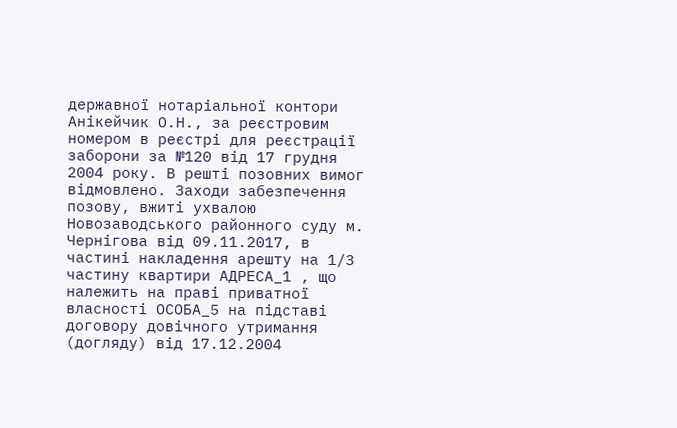державної нотаріальної контори Анікейчик О.Н., за реєстровим номером в реєстрі для реєстрації заборони за №120 від 17 грудня 2004 року. В решті позовних вимог відмовлено. Заходи забезпечення позову, вжиті ухвалою Новозаводського районного суду м. Чернігова від 09.11.2017, в частині накладення арешту на 1/3 частину квартири АДРЕСА_1 , що належить на праві приватної власності ОСОБА_5 на підставі договору довічного утримання (догляду) від 17.12.2004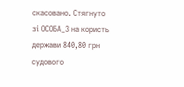скасовано. Стягнуто зі ОСОБА_3 на користь держави 840,80 грн судового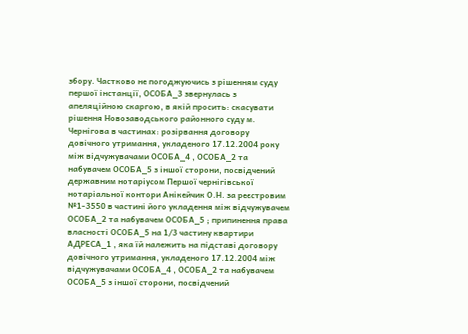збору. Частково не погоджуючись з рішенням суду першої інстанції, ОСОБА_3 звернулась з апеляційною скаргою, в якій просить: скасувати рішення Новозаводського районного суду м. Чернігова в частинах: розірвання договору довічного утримання, укладеного 17.12.2004 року між відчужувачами ОСОБА_4 , ОСОБА_2 та набувачем ОСОБА_5 з іншої сторони, посвідчений державним нотаріусом Першої чернігівської нотаріальної контори Анікейчик О.Н. за реєстровим №1-3550 в частині його укладення між відчужувачем ОСОБА_2 та набувачем ОСОБА_5 ; припинення права власності ОСОБА_5 на 1/3 частину квартири АДРЕСА_1 , яка їй належить на підставі договору довічного утримання, укладеного 17.12.2004 між відчужувачами ОСОБА_4 , ОСОБА_2 та набувачем ОСОБА_5 з іншої сторони, посвідчений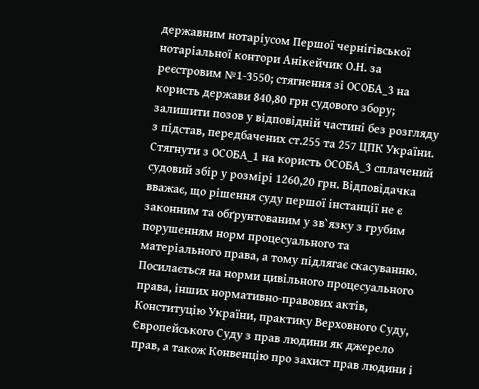державним нотаріусом Першої чернігівської нотаріальної контори Анікейчик О.Н. за реєстровим №1-3550; стягнення зі ОСОБА_3 на користь держави 840,80 грн судового збору; залишити позов у відповідній частині без розгляду з підстав, передбачених ст.255 та 257 ЦПК України. Стягнути з ОСОБА_1 на користь ОСОБА_3 сплачений судовий збір у розмірі 1260,20 грн. Відповідачка вважає, що рішення суду першої інстанції не є законним та обґрунтованим у зв`язку з грубим порушенням норм процесуального та матеріального права, а тому підлягає скасуванню. Посилається на норми цивільного процесуального права, інших нормативно-правових актів, Конституцію України, практику Верховного Суду, Європейського Суду з прав людини як джерело прав, а також Конвенцію про захист прав людини і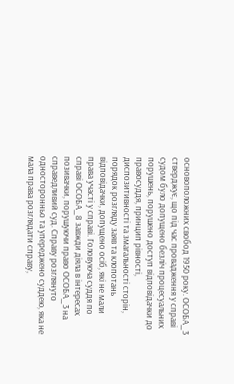основоположних свобод 1950 року. ОСОБА_3 стверджує, що під час провадження у справі судом було допущено безліч процесуальних порушень, порушено доступ відповідачки до правосуддя, принцип рівності, диспозитивності та змагальності сторін, порядок розгляду заяв та клопотань відповідачки, допущено осіб, які не мали права участі у справі. Головуюча суддя по справі ОСОБА_8 завжди діяла в інтересах позивачки, порушуючи право ОСОБА_3 на справедливий суд. Справу розглянуто односторонньо та упереджено суддею, яка не мала права розглядати справу,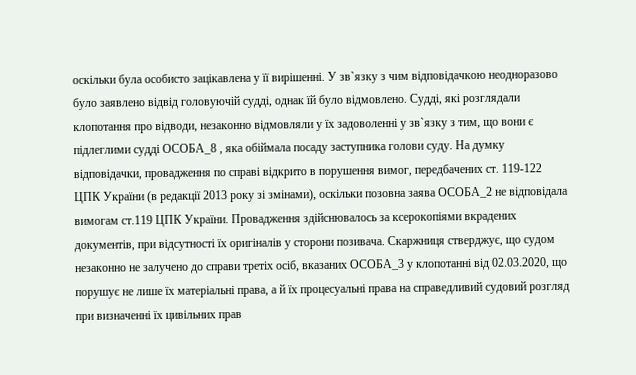оскільки була особисто зацікавлена у її вирішенні. У зв`язку з чим відповідачкою неодноразово було заявлено відвід головуючій судді, однак їй було відмовлено. Судді, які розглядали клопотання про відводи, незаконно відмовляли у їх задоволенні у зв`язку з тим, що вони є підлеглими судді ОСОБА_8 , яка обіймала посаду заступника голови суду. На думку відповідачки, провадження по справі відкрито в порушення вимог, передбачених ст. 119-122 ЦПК України (в редакції 2013 року зі змінами), оскільки позовна заява ОСОБА_2 не відповідала вимогам ст.119 ЦПК України. Провадження здійснювалось за ксерокопіями вкрадених документів, при відсутності їх оригіналів у сторони позивача. Скаржниця стверджує, що судом незаконно не залучено до справи третіх осіб, вказаних ОСОБА_3 у клопотанні від 02.03.2020, що порушує не лише їх матеріальні права, а й їх процесуальні права на справедливий судовий розгляд при визначенні їх цивільних прав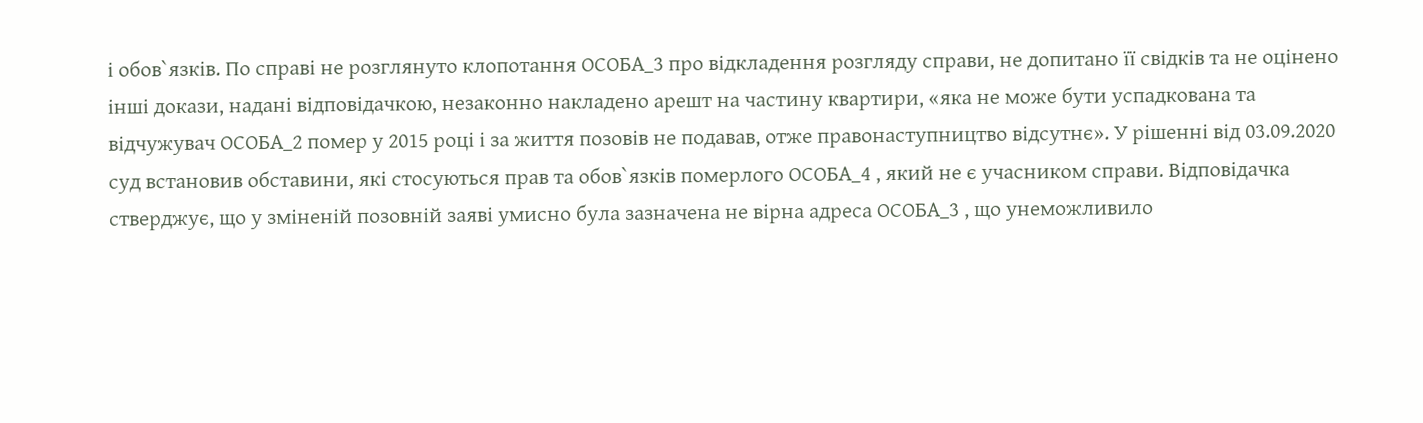і обов`язків. По справі не розглянуто клопотання ОСОБА_3 про відкладення розгляду справи, не допитано її свідків та не оцінено інші докази, надані відповідачкою, незаконно накладено арешт на частину квартири, «яка не може бути успадкована та відчужувач ОСОБА_2 помер у 2015 році і за життя позовів не подавав, отже правонаступництво відсутнє». У рішенні від 03.09.2020 суд встановив обставини, які стосуються прав та обов`язків померлого ОСОБА_4 , який не є учасником справи. Відповідачка стверджує, що у зміненій позовній заяві умисно була зазначена не вірна адреса ОСОБА_3 , що унеможливило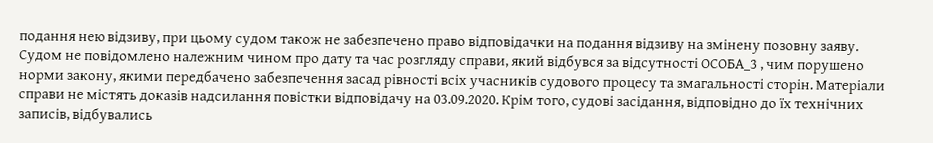подання нею відзиву, при цьому судом також не забезпечено право відповідачки на подання відзиву на змінену позовну заяву. Судом не повідомлено належним чином про дату та час розгляду справи, який відбувся за відсутності ОСОБА_3 , чим порушено норми закону, якими передбачено забезпечення засад рівності всіх учасників судового процесу та змагальності сторін. Матеріали справи не містять доказів надсилання повістки відповідачу на 03.09.2020. Крім того, судові засідання, відповідно до їх технічних записів, відбувались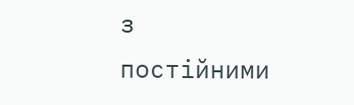з постійними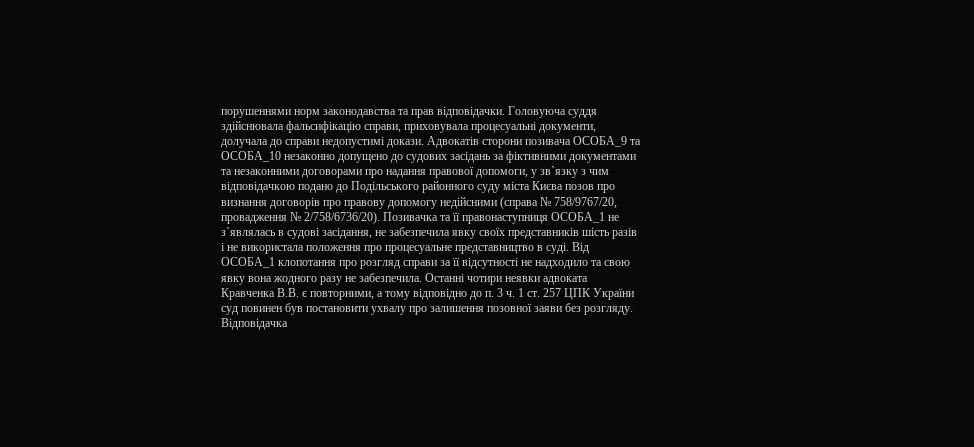порушеннями норм законодавства та прав відповідачки. Головуюча суддя здійснювала фальсифікацію справи, приховувала процесуальні документи, долучала до справи недопустимі докази. Адвокатів сторони позивача ОСОБА_9 та ОСОБА_10 незаконно допущено до судових засідань за фіктивними документами та незаконними договорами про надання правової допомоги, у зв`язку з чим відповідачкою подано до Подільського районного суду міста Києва позов про визнання договорів про правову допомогу недійсними (справа № 758/9767/20, провадження № 2/758/6736/20). Позивачка та її правонаступниця ОСОБА_1 не з`являлась в судові засідання, не забезпечила явку своїх представників шість разів і не використала положення про процесуальне представництво в суді. Від ОСОБА_1 клопотання про розгляд справи за її відсутності не надходило та свою явку вона жодного разу не забезпечила. Останні чотири неявки адвоката Кравченка В.В. є повторними, а тому відповідно до п. 3 ч. 1 ст. 257 ЦПК України суд повинен був постановити ухвалу про залишення позовної заяви без розгляду. Відповідачка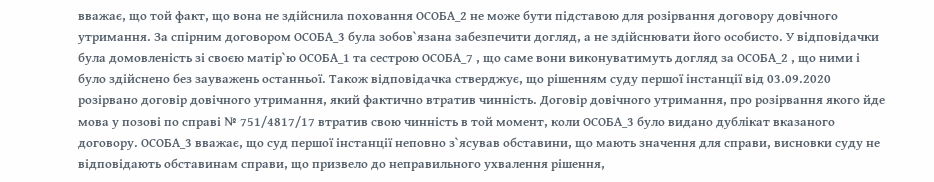вважає, що той факт, що вона не здійснила поховання ОСОБА_2 не може бути підставою для розірвання договору довічного утримання. За спірним договором ОСОБА_3 була зобов`язана забезпечити догляд, а не здійснювати його особисто. У відповідачки була домовленість зі своєю матір`ю ОСОБА_1 та сестрою ОСОБА_7 , що саме вони виконуватимуть догляд за ОСОБА_2 , що ними і було здійснено без зауважень останньої. Також відповідачка стверджує, що рішенням суду першої інстанції від 03.09.2020 розірвано договір довічного утримання, який фактично втратив чинність. Договір довічного утримання, про розірвання якого йде мова у позові по справі № 751/4817/17 втратив свою чинність в той момент, коли ОСОБА_3 було видано дублікат вказаного договору. ОСОБА_3 вважає, що суд першої інстанції неповно з`ясував обставини, що мають значення для справи, висновки суду не відповідають обставинам справи, що призвело до неправильного ухвалення рішення,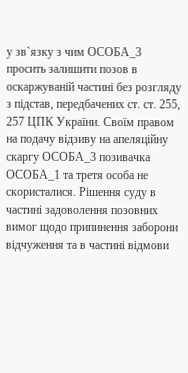у зв`язку з чим ОСОБА_3 просить залишити позов в оскаржуваній частині без розгляду з підстав, передбачених ст. ст. 255, 257 ЦПК України. Своїм правом на подачу відзиву на апеляційну скаргу ОСОБА_3 позивачка ОСОБА_1 та третя особа не скористалися. Рішення суду в частині задоволення позовних вимог щодо припинення заборони відчуження та в частині відмови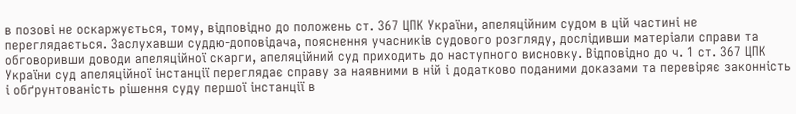в позові не оскаржується, тому, відповідно до положень ст. 367 ЦПК України, апеляційним судом в цій частині не переглядається. Заслухавши суддю-доповідача, пояснення учасників судового розгляду, дослідивши матеріали справи та обговоривши доводи апеляційної скарги, апеляційний суд приходить до наступного висновку. Відповідно до ч. 1 ст. 367 ЦПК України суд апеляційної інстанції переглядає справу за наявними в ній і додатково поданими доказами та перевіряє законність і обґрунтованість рішення суду першої інстанції в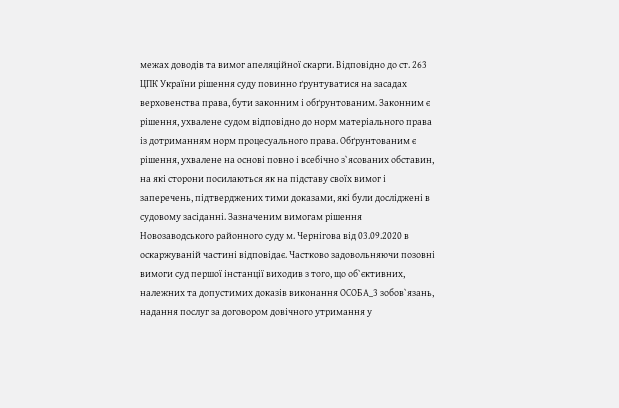межах доводів та вимог апеляційної скарги. Відповідно до ст. 263 ЦПК України рішення суду повинно ґрунтуватися на засадах верховенства права, бути законним і обґрунтованим. Законним є рішення, ухвалене судом відповідно до норм матеріального права із дотриманням норм процесуального права. Обґрунтованим є рішення, ухвалене на основі повно і всебічно з`ясованих обставин, на які сторони посилаються як на підставу своїх вимог і заперечень, підтверджених тими доказами, які були досліджені в судовому засіданні. Зазначеним вимогам рішення Новозаводського районного суду м. Чернігова від 03.09.2020 в оскаржуваній частині відповідає. Частково задовольняючи позовні вимоги суд першої інстанції виходив з того, що об`єктивних, належних та допустимих доказів виконання ОСОБА_3 зобов`язань, надання послуг за договором довічного утримання у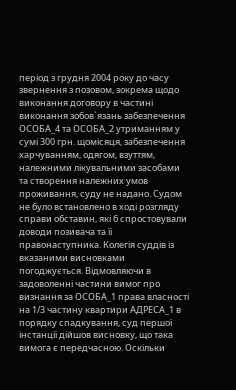період з грудня 2004 року до часу звернення з позовом, зокрема щодо виконання договору в частині виконання зобов`язань забезпечення ОСОБА_4 та ОСОБА_2 утриманням у сумі 300 грн. щомісяця, забезпечення харчуванням, одягом, взуттям, належними лікувальними засобами та створення належних умов проживання, суду не надано. Судом не було встановлено в ході розгляду справи обставин, які б спростовували доводи позивача та її правонаступника. Колегія суддів із вказаними висновками погоджується. Відмовляючи в задоволенні частини вимог про визнання за ОСОБА_1 права власності на 1/3 частину квартири АДРЕСА_1 в порядку спадкування, суд першої інстанції дійшов висновку, що така вимога є передчасною. Оскільки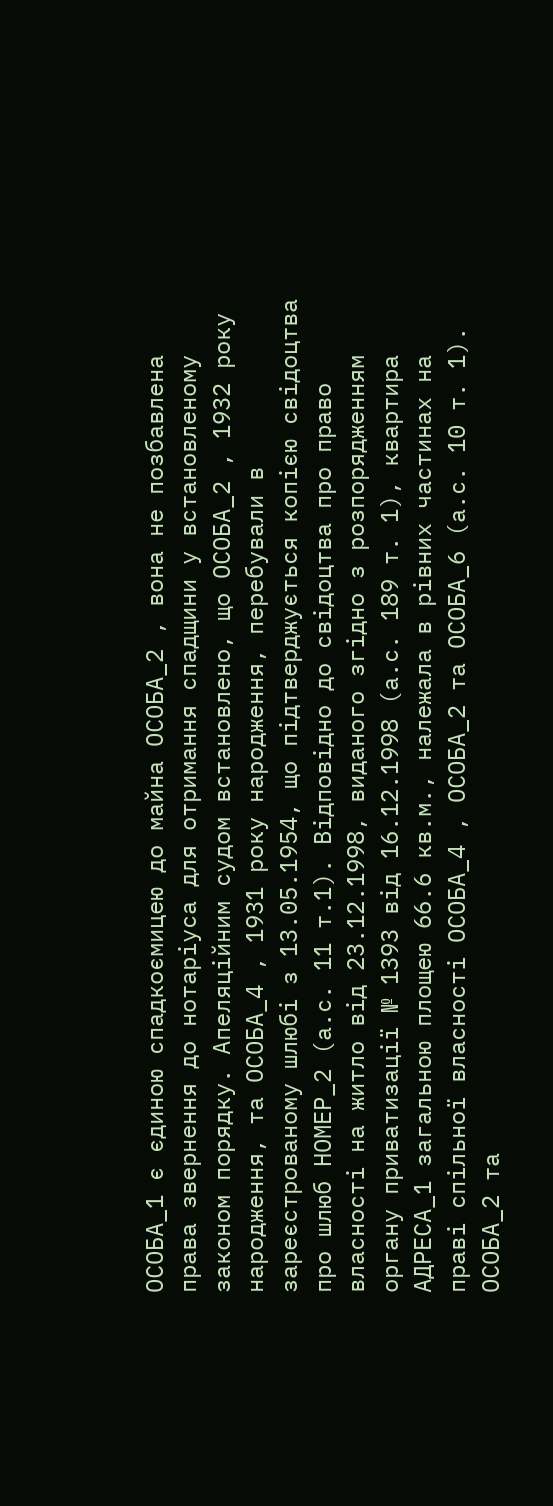ОСОБА_1 є єдиною спадкоємицею до майна ОСОБА_2 , вона не позбавлена права звернення до нотаріуса для отримання спадщини у встановленому законом порядку. Апеляційним судом встановлено, що ОСОБА_2 , 1932 року народження, та ОСОБА_4 , 1931 року народження, перебували в зареєстрованому шлюбі з 13.05.1954, що підтверджується копією свідоцтва про шлюб НОМЕР_2 (а.с. 11 т.1). Відповідно до свідоцтва про право власності на житло від 23.12.1998, виданого згідно з розпорядженням органу приватизації № 1393 від 16.12.1998 (а.с. 189 т. 1), квартира АДРЕСА_1 загальною площею 66.6 кв.м., належала в рівних частинах на праві спільної власності ОСОБА_4 , ОСОБА_2 та ОСОБА_6 (а.с. 10 т. 1). ОСОБА_2 та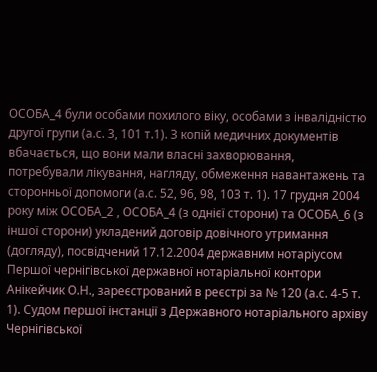ОСОБА_4 були особами похилого віку, особами з інвалідністю другої групи (а.с. 3, 101 т.1). З копій медичних документів вбачається, що вони мали власні захворювання, потребували лікування, нагляду, обмеження навантажень та сторонньої допомоги (а.с. 52, 96, 98, 103 т. 1). 17 грудня 2004 року між ОСОБА_2 , ОСОБА_4 (з однієї сторони) та ОСОБА_6 (з іншої сторони) укладений договір довічного утримання (догляду), посвідчений 17.12.2004 державним нотаріусом Першої чернігівської державної нотаріальної контори Анікейчик О.Н., зареєстрований в реєстрі за № 120 (а.с. 4-5 т. 1). Судом першої інстанції з Державного нотаріального архіву Чернігівської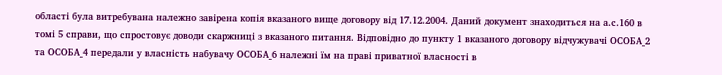області була витребувана належно завірена копія вказаного вище договору від 17.12.2004. Даний документ знаходиться на а.с.160 в томі 5 справи, що спростовує доводи скаржниці з вказаного питання. Відповідно до пункту 1 вказаного договору відчужувачі ОСОБА_2 та ОСОБА_4 передали у власність набувачу ОСОБА_6 належні їм на праві приватної власності в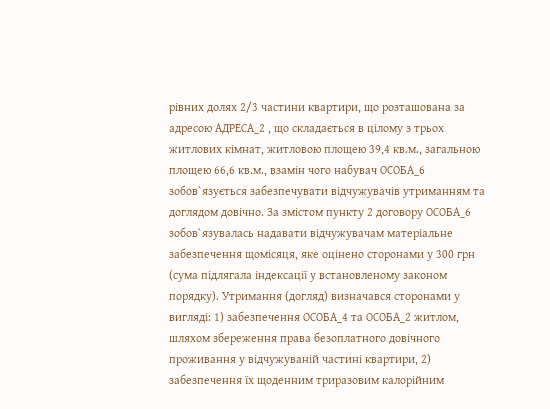рівних долях 2/3 частини квартири, що розташована за адресою АДРЕСА_2 , що складається в цілому з трьох житлових кімнат, житловою площею 39,4 кв.м., загальною площею 66,6 кв.м., взамін чого набувач ОСОБА_6 зобов`язується забезпечувати відчужувачів утриманням та доглядом довічно. За змістом пункту 2 договору ОСОБА_6 зобов`язувалась надавати відчужувачам матеріальне забезпечення щомісяця, яке оцінено сторонами у 300 грн (сума підлягала індексації у встановленому законом порядку). Утримання (догляд) визначався сторонами у вигляді: 1) забезпечення ОСОБА_4 та ОСОБА_2 житлом, шляхом збереження права безоплатного довічного проживання у відчужуваній частині квартири, 2) забезпечення їх щоденним триразовим калорійним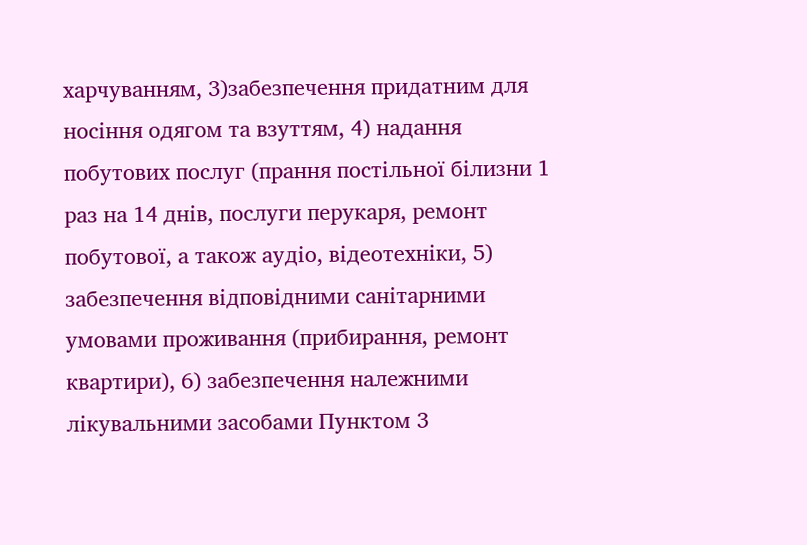харчуванням, 3)забезпечення придатним для носіння одягом та взуттям, 4) надання побутових послуг (прання постільної білизни 1 раз на 14 днів, послуги перукаря, ремонт побутової, а також аудіо, відеотехніки, 5) забезпечення відповідними санітарними умовами проживання (прибирання, ремонт квартири), 6) забезпечення належними лікувальними засобами Пунктом 3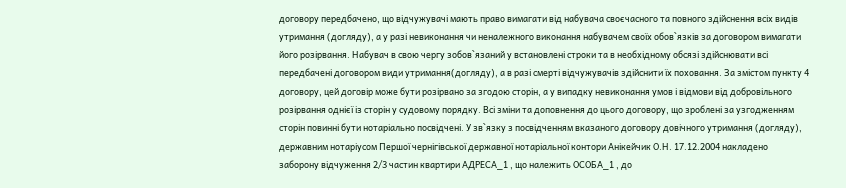договору передбачено, що відчужувачі мають право вимагати від набувача своєчасного та повного здійснення всіх видів утримання (догляду), а у разі невиконання чи неналежного виконання набувачем своїх обов`язків за договором вимагати його розірвання. Набувач в свою чергу зобов`язаний у встановлені строки та в необхідному обсязі здійснювати всі передбачені договором види утримання(догляду), а в разі смерті відчужувачів здійснити їх поховання. За змістом пункту 4 договору, цей договір може бути розірвано за згодою сторін, а у випадку невиконання умов і відмови від добровільного розірвання однієї із сторін у судовому порядку. Всі зміни та доповнення до цього договору, що зроблені за узгодженням сторін повинні бути нотаріально посвідчені. У зв`язку з посвідченням вказаного договору довічного утримання (догляду), державним нотаріусом Першої чернігівської державної нотаріальної контори Анікейчик О.Н. 17.12.2004 накладено заборону відчуження 2/3 частин квартири АДРЕСА_1 , що належить ОСОБА_1 , до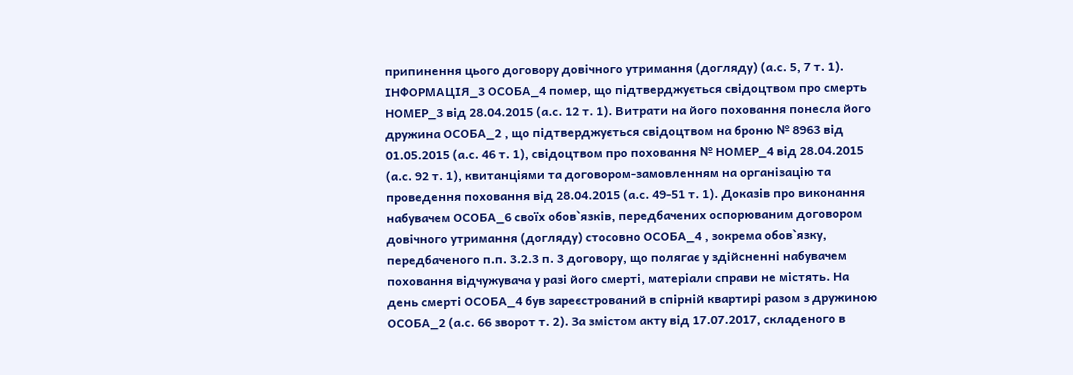припинення цього договору довічного утримання (догляду) (а.с. 5, 7 т. 1). ІНФОРМАЦІЯ_3 ОСОБА_4 помер, що підтверджується свідоцтвом про смерть НОМЕР_3 від 28.04.2015 (а.с. 12 т. 1). Витрати на його поховання понесла його дружина ОСОБА_2 , що підтверджується свідоцтвом на броню № 8963 від 01.05.2015 (а.с. 46 т. 1), свідоцтвом про поховання № НОМЕР_4 від 28.04.2015 (а.с. 92 т. 1), квитанціями та договором-замовленням на організацію та проведення поховання від 28.04.2015 (а.с. 49-51 т. 1). Доказів про виконання набувачем ОСОБА_6 своїх обов`язків, передбачених оспорюваним договором довічного утримання (догляду) стосовно ОСОБА_4 , зокрема обов`язку, передбаченого п.п. 3.2.3 п. 3 договору, що полягає у здійсненні набувачем поховання відчужувача у разі його смерті, матеріали справи не містять. На день смерті ОСОБА_4 був зареєстрований в спірній квартирі разом з дружиною ОСОБА_2 (а.с. 66 зворот т. 2). За змістом акту від 17.07.2017, складеного в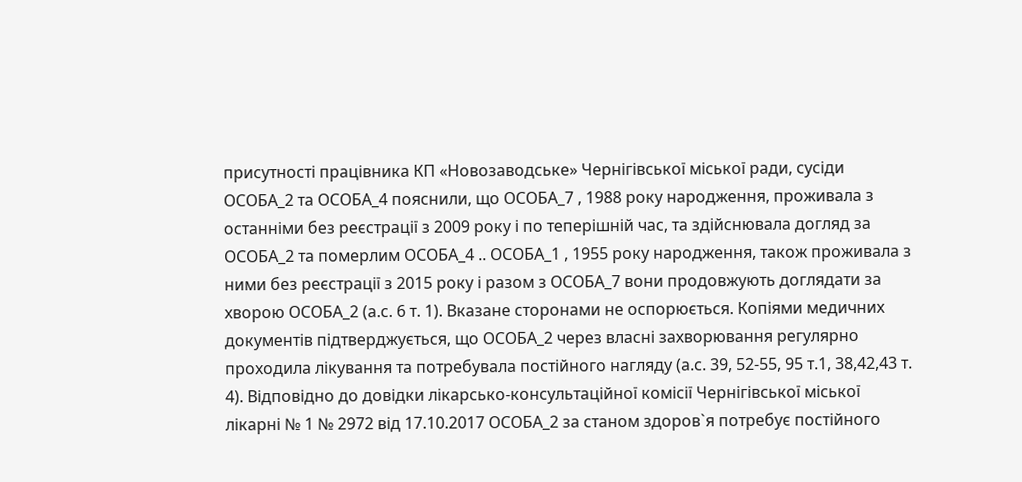присутності працівника КП «Новозаводське» Чернігівської міської ради, сусіди ОСОБА_2 та ОСОБА_4 пояснили, що ОСОБА_7 , 1988 року народження, проживала з останніми без реєстрації з 2009 року і по теперішній час, та здійснювала догляд за ОСОБА_2 та померлим ОСОБА_4 .. ОСОБА_1 , 1955 року народження, також проживала з ними без реєстрації з 2015 року і разом з ОСОБА_7 вони продовжують доглядати за хворою ОСОБА_2 (а.с. 6 т. 1). Вказане сторонами не оспорюється. Копіями медичних документів підтверджується, що ОСОБА_2 через власні захворювання регулярно проходила лікування та потребувала постійного нагляду (а.с. 39, 52-55, 95 т.1, 38,42,43 т. 4). Відповідно до довідки лікарсько-консультаційної комісії Чернігівської міської лікарні № 1 № 2972 від 17.10.2017 ОСОБА_2 за станом здоров`я потребує постійного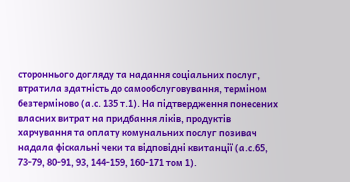стороннього догляду та надання соціальних послуг, втратила здатність до самообслуговування, терміном безтерміново (а.с. 135 т.1). На підтвердження понесених власних витрат на придбання ліків, продуктів харчування та оплату комунальних послуг позивач надала фіскальні чеки та відповідні квитанції (а.с.65, 73-79, 80-91, 93, 144-159, 160-171 том 1).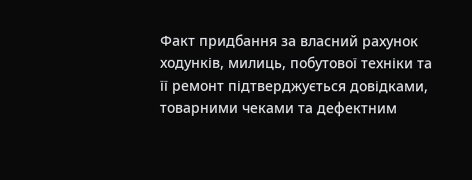Факт придбання за власний рахунок ходунків, милиць, побутової техніки та її ремонт підтверджується довідками, товарними чеками та дефектним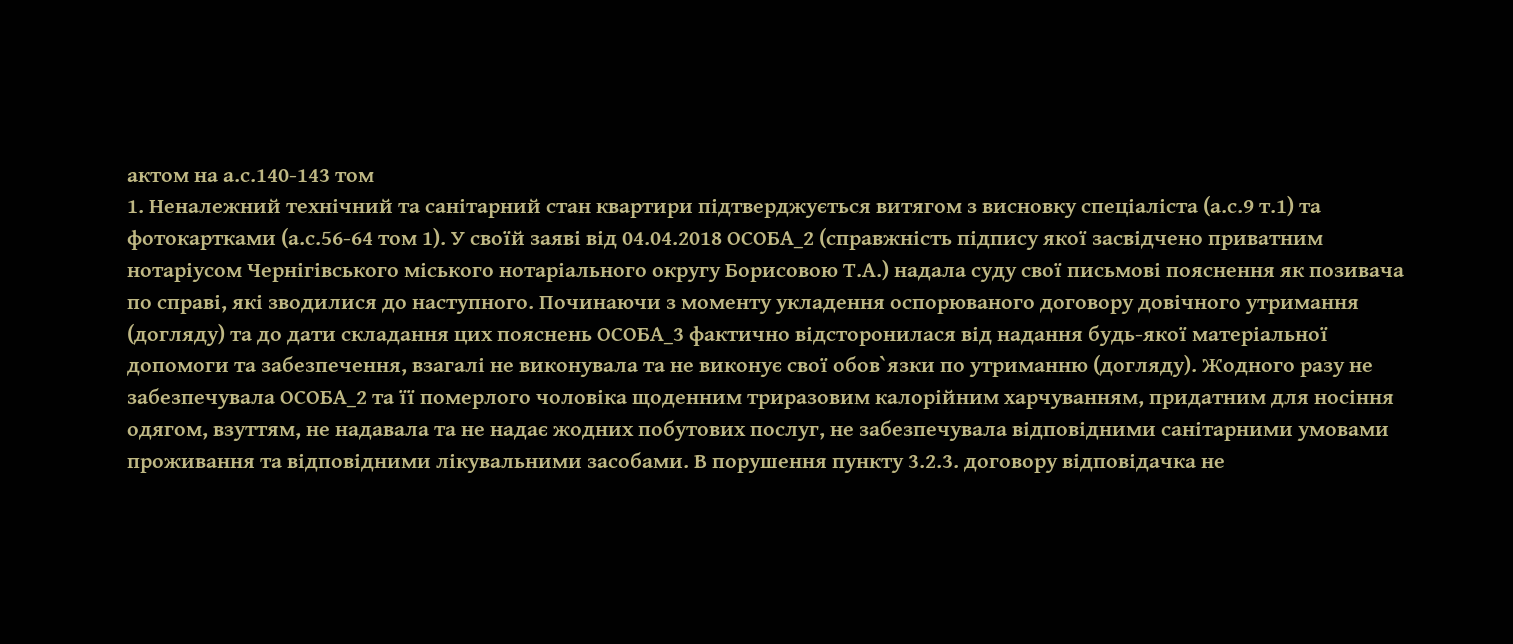актом на а.с.140-143 том
1. Неналежний технічний та санітарний стан квартири підтверджується витягом з висновку спеціаліста (а.с.9 т.1) та фотокартками (а.с.56-64 том 1). У своїй заяві від 04.04.2018 ОСОБА_2 (справжність підпису якої засвідчено приватним нотаріусом Чернігівського міського нотаріального округу Борисовою Т.А.) надала суду свої письмові пояснення як позивача по справі, які зводилися до наступного. Починаючи з моменту укладення оспорюваного договору довічного утримання (догляду) та до дати складання цих пояснень ОСОБА_3 фактично відсторонилася від надання будь-якої матеріальної допомоги та забезпечення, взагалі не виконувала та не виконує свої обов`язки по утриманню (догляду). Жодного разу не забезпечувала ОСОБА_2 та її померлого чоловіка щоденним триразовим калорійним харчуванням, придатним для носіння одягом, взуттям, не надавала та не надає жодних побутових послуг, не забезпечувала відповідними санітарними умовами проживання та відповідними лікувальними засобами. В порушення пункту 3.2.3. договору відповідачка не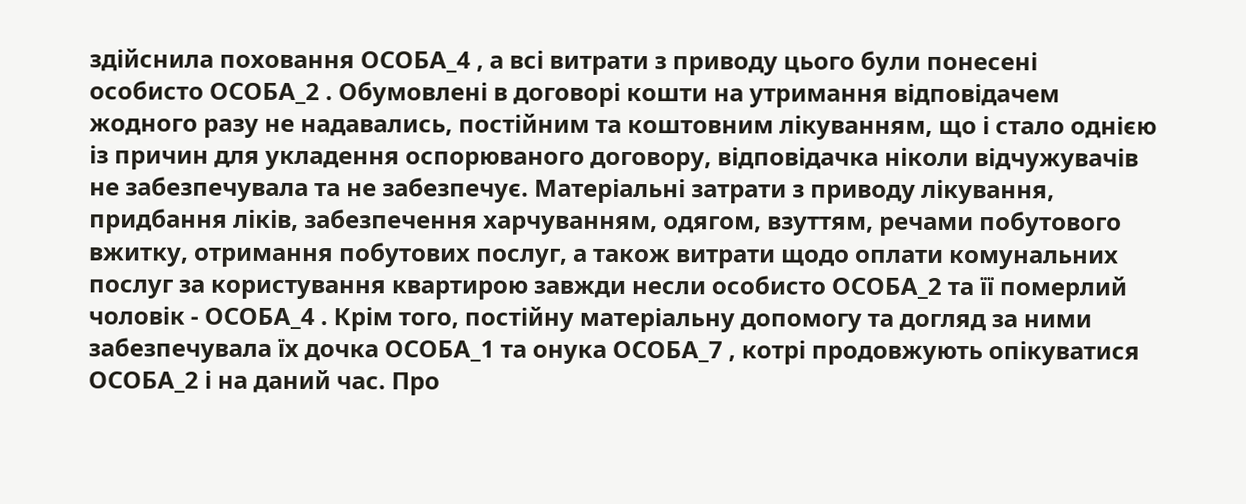здійснила поховання ОСОБА_4 , а всі витрати з приводу цього були понесені особисто ОСОБА_2 . Обумовлені в договорі кошти на утримання відповідачем жодного разу не надавались, постійним та коштовним лікуванням, що і стало однією із причин для укладення оспорюваного договору, відповідачка ніколи відчужувачів не забезпечувала та не забезпечує. Матеріальні затрати з приводу лікування, придбання ліків, забезпечення харчуванням, одягом, взуттям, речами побутового вжитку, отримання побутових послуг, а також витрати щодо оплати комунальних послуг за користування квартирою завжди несли особисто ОСОБА_2 та її померлий чоловік - ОСОБА_4 . Крім того, постійну матеріальну допомогу та догляд за ними забезпечувала їх дочка ОСОБА_1 та онука ОСОБА_7 , котрі продовжують опікуватися ОСОБА_2 і на даний час. Про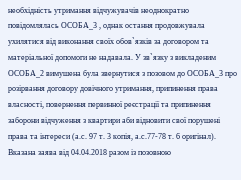необхідність утримання відчужувачів неоднократно повідомлялась ОСОБА_3 , однак остання продовжувала ухилятися від виконання своїх обов`язків за договором та матеріальної допомоги не надавала. У зв`язку з викладеним ОСОБА_2 вимушена була звернутися з позовом до ОСОБА_3 про розірвання договору довічного утримання, припинення права власності, повернення первинної реєстрації та припинення заборони відчуження з квартири аби відновити свої порушені права та інтереси (а.с. 97 т. 3 копія, а.с.77-78 т. 6 оригінал). Вказана заява від 04.04.2018 разом із позовною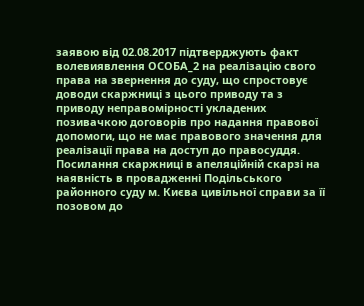заявою від 02.08.2017 підтверджують факт волевиявлення ОСОБА_2 на реалізацію свого права на звернення до суду, що спростовує доводи скаржниці з цього приводу та з приводу неправомірності укладених позивачкою договорів про надання правової допомоги, що не має правового значення для реалізації права на доступ до правосуддя. Посилання скаржниці в апеляційній скарзі на наявність в провадженні Подільського районного суду м. Києва цивільної справи за її позовом до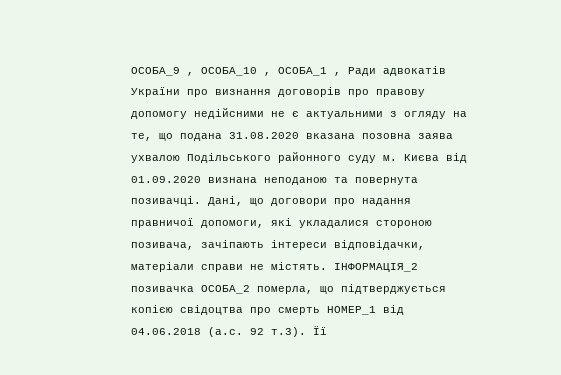ОСОБА_9 , ОСОБА_10 , ОСОБА_1 , Ради адвокатів України про визнання договорів про правову допомогу недійсними не є актуальними з огляду на те, що подана 31.08.2020 вказана позовна заява ухвалою Подільського районного суду м. Києва від 01.09.2020 визнана неподаною та повернута позивачці. Дані, що договори про надання правничої допомоги, які укладалися стороною позивача, зачіпають інтереси відповідачки, матеріали справи не містять. ІНФОРМАЦІЯ_2 позивачка ОСОБА_2 померла, що підтверджується копією свідоцтва про смерть НОМЕР_1 від 04.06.2018 (а.с. 92 т.3). Її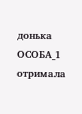донька ОСОБА_1 отримала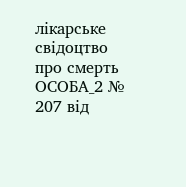лікарське свідоцтво про смерть ОСОБА_2 № 207 від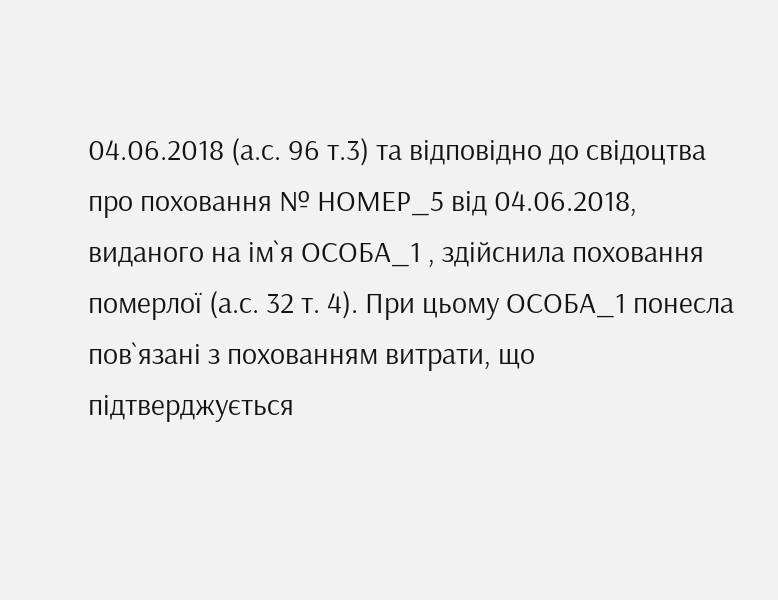04.06.2018 (а.с. 96 т.3) та відповідно до свідоцтва про поховання № НОМЕР_5 від 04.06.2018, виданого на ім`я ОСОБА_1 , здійснила поховання померлої (а.с. 32 т. 4). При цьому ОСОБА_1 понесла пов`язані з похованням витрати, що підтверджується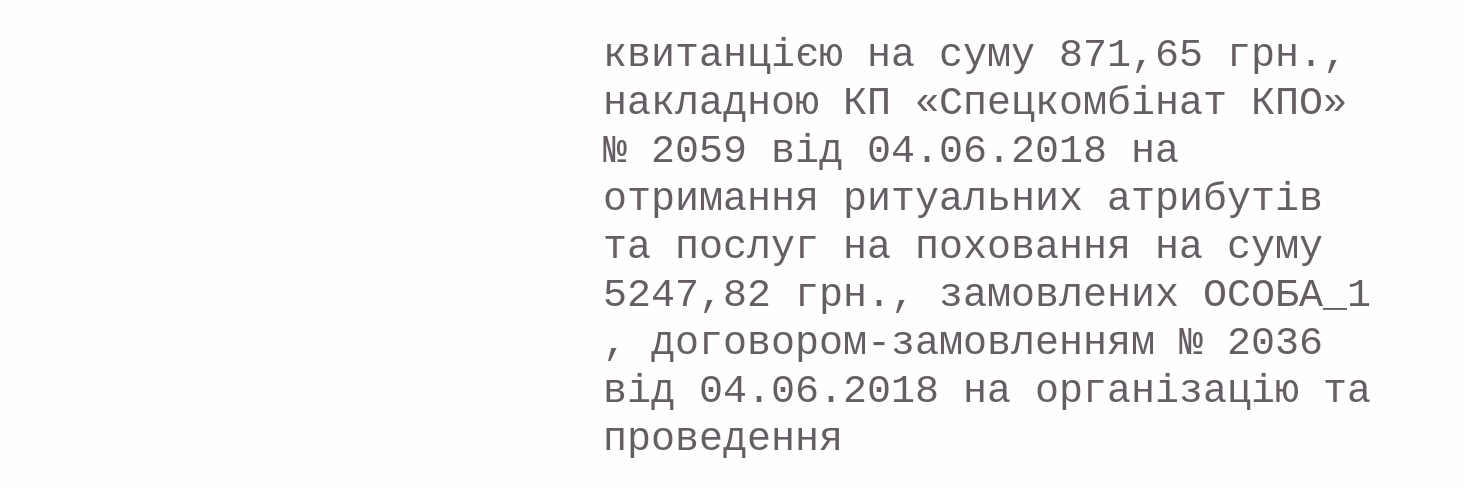квитанцією на суму 871,65 грн., накладною КП «Спецкомбінат КПО» № 2059 від 04.06.2018 на отримання ритуальних атрибутів та послуг на поховання на суму 5247,82 грн., замовлених ОСОБА_1 , договором-замовленням № 2036 від 04.06.2018 на організацію та проведення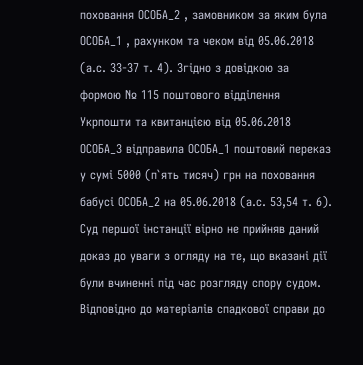поховання ОСОБА_2 , замовником за яким була ОСОБА_1 , рахунком та чеком від 05.06.2018 (а.с. 33-37 т. 4). Згідно з довідкою за формою № 115 поштового відділення Укрпошти та квитанцією від 05.06.2018 ОСОБА_3 відправила ОСОБА_1 поштовий переказ у сумі 5000 (п`ять тисяч) грн на поховання бабусі ОСОБА_2 на 05.06.2018 (а.с. 53,54 т. 6). Суд першої інстанції вірно не прийняв даний доказ до уваги з огляду на те, що вказані дії були вчиненні під час розгляду спору судом. Відповідно до матеріалів спадкової справи до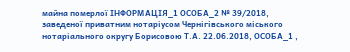майна померлої ІНФОРМАЦІЯ_1 ОСОБА_2 № 39/2018, заведеної приватним нотаріусом Чернігівського міського нотаріального округу Борисовою Т.А. 22.06.2018, ОСОБА_1 ,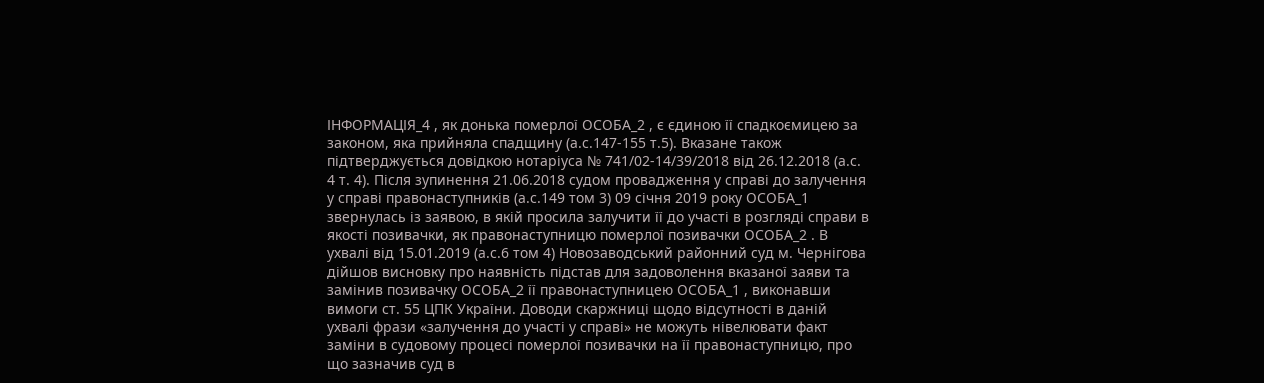ІНФОРМАЦІЯ_4 , як донька померлої ОСОБА_2 , є єдиною її спадкоємицею за законом, яка прийняла спадщину (а.с.147-155 т.5). Вказане також підтверджується довідкою нотаріуса № 741/02-14/39/2018 від 26.12.2018 (а.с. 4 т. 4). Після зупинення 21.06.2018 судом провадження у справі до залучення у справі правонаступників (а.с.149 том 3) 09 січня 2019 року ОСОБА_1 звернулась із заявою, в якій просила залучити її до участі в розгляді справи в якості позивачки, як правонаступницю померлої позивачки ОСОБА_2 . В ухвалі від 15.01.2019 (а.с.6 том 4) Новозаводський районний суд м. Чернігова дійшов висновку про наявність підстав для задоволення вказаної заяви та замінив позивачку ОСОБА_2 її правонаступницею ОСОБА_1 , виконавши вимоги ст. 55 ЦПК України. Доводи скаржниці щодо відсутності в даній ухвалі фрази «залучення до участі у справі» не можуть нівелювати факт заміни в судовому процесі померлої позивачки на її правонаступницю, про що зазначив суд в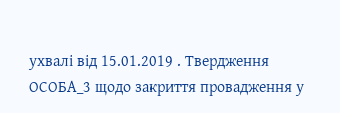ухвалі від 15.01.2019 . Твердження ОСОБА_3 щодо закриття провадження у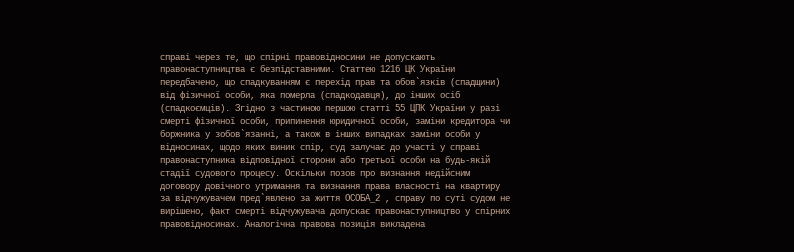справі через те, що спірні правовідносини не допускають правонаступництва є безпідставними. Статтею 1216 ЦК України передбачено, що спадкуванням є перехід прав та обов`язків (спадщини) від фізичної особи, яка померла (спадкодавця), до інших осіб (спадкоємців). Згідно з частиною першою статті 55 ЦПК України у разі смерті фізичної особи, припинення юридичної особи, заміни кредитора чи боржника у зобов`язанні, а також в інших випадках заміни особи у відносинах, щодо яких виник спір, суд залучає до участі у справі правонаступника відповідної сторони або третьої особи на будь-якій стадії судового процесу. Оскільки позов про визнання недійсним договору довічного утримання та визнання права власності на квартиру за відчужувачем пред`явлено за життя ОСОБА_2 , справу по суті судом не вирішено, факт смерті відчужувача допускає правонаступництво у спірних правовідносинах. Аналогічна правова позиція викладена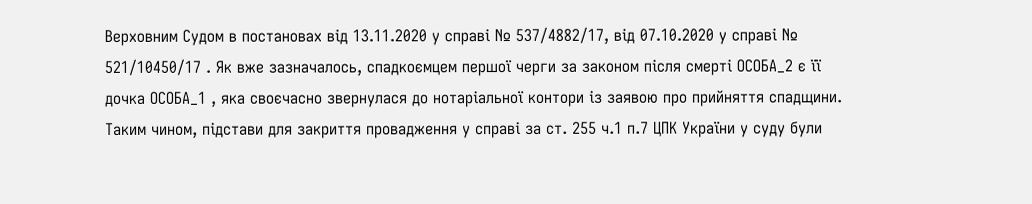Верховним Судом в постановах від 13.11.2020 у справі № 537/4882/17, від 07.10.2020 у справі № 521/10450/17 . Як вже зазначалось, спадкоємцем першої черги за законом після смерті ОСОБА_2 є її дочка ОСОБА_1 , яка своєчасно звернулася до нотаріальної контори із заявою про прийняття спадщини. Таким чином, підстави для закриття провадження у справі за ст. 255 ч.1 п.7 ЦПК України у суду були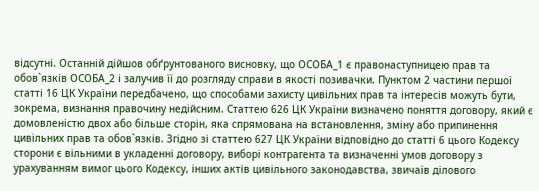відсутні. Останній дійшов обґрунтованого висновку, що ОСОБА_1 є правонаступницею прав та обов`язків ОСОБА_2 і залучив її до розгляду справи в якості позивачки. Пунктом 2 частини першої статті 16 ЦК України передбачено, що способами захисту цивільних прав та інтересів можуть бути, зокрема, визнання правочину недійсним. Статтею 626 ЦК України визначено поняття договору, який є домовленістю двох або більше сторін, яка спрямована на встановлення, зміну або припинення цивільних прав та обов`язків. Згідно зі статтею 627 ЦК України відповідно до статті 6 цього Кодексу сторони є вільними в укладенні договору, виборі контрагента та визначенні умов договору з урахуванням вимог цього Кодексу, інших актів цивільного законодавства, звичаїв ділового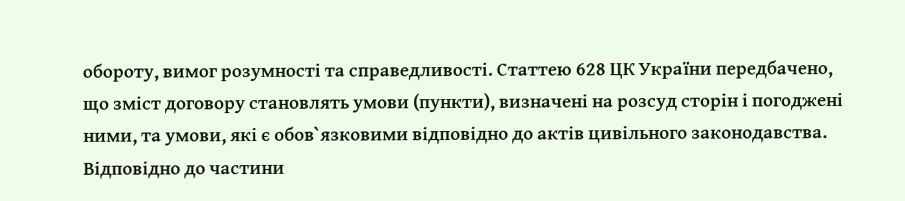обороту, вимог розумності та справедливості. Статтею 628 ЦК України передбачено, що зміст договору становлять умови (пункти), визначені на розсуд сторін і погоджені ними, та умови, які є обов`язковими відповідно до актів цивільного законодавства. Відповідно до частини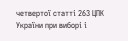четвертої статті 263 ЦПК України при виборі і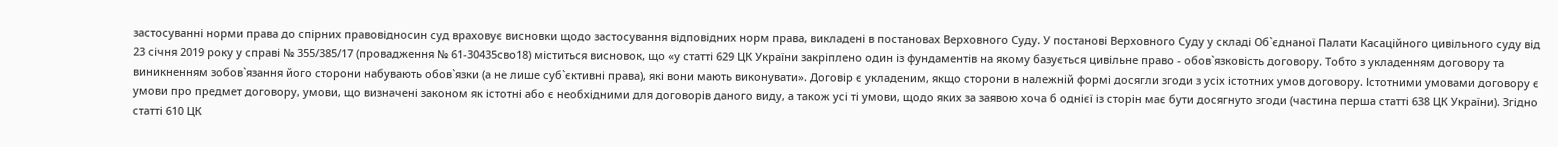застосуванні норми права до спірних правовідносин суд враховує висновки щодо застосування відповідних норм права, викладені в постановах Верховного Суду. У постанові Верховного Суду у складі Об`єднаної Палати Касаційного цивільного суду від 23 січня 2019 року у справі № 355/385/17 (провадження № 61-30435сво18) міститься висновок, що «у статті 629 ЦК України закріплено один із фундаментів на якому базується цивільне право - обов`язковість договору. Тобто з укладенням договору та виникненням зобов`язання його сторони набувають обов`язки (а не лише суб`єктивні права), які вони мають виконувати». Договір є укладеним, якщо сторони в належній формі досягли згоди з усіх істотних умов договору. Істотними умовами договору є умови про предмет договору, умови, що визначені законом як істотні або є необхідними для договорів даного виду, а також усі ті умови, щодо яких за заявою хоча б однієї із сторін має бути досягнуто згоди (частина перша статті 638 ЦК України). Згідно статті 610 ЦК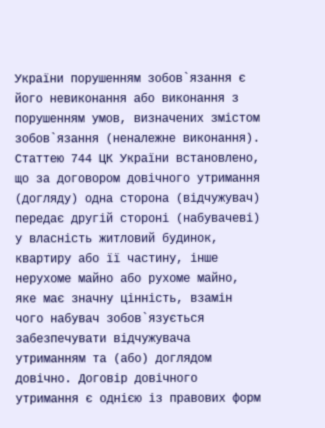України порушенням зобов`язання є його невиконання або виконання з порушенням умов, визначених змістом зобов`язання (неналежне виконання). Статтею 744 ЦК України встановлено, що за договором довічного утримання (догляду) одна сторона (відчужувач) передає другій стороні (набувачеві) у власність житловий будинок, квартиру або її частину, інше нерухоме майно або рухоме майно, яке має значну цінність, взамін чого набувач зобов`язується забезпечувати відчужувача утриманням та (або) доглядом довічно. Договір довічного утримання є однією із правових форм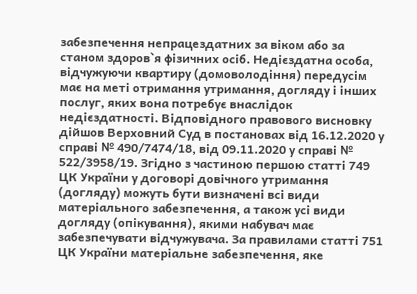забезпечення непрацездатних за віком або за станом здоров`я фізичних осіб. Недієздатна особа, відчужуючи квартиру (домоволодіння) передусім має на меті отримання утримання, догляду і інших послуг, яких вона потребує внаслідок недієздатності. Відповідного правового висновку дійшов Верховний Суд в постановах від 16.12.2020 у справі № 490/7474/18, від 09.11.2020 у справі № 522/3958/19. Згідно з частиною першою статті 749 ЦК України у договорі довічного утримання (догляду) можуть бути визначені всі види матеріального забезпечення, а також усі види догляду (опікування), якими набувач має забезпечувати відчужувача. За правилами статті 751 ЦК України матеріальне забезпечення, яке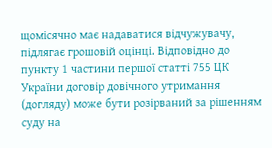щомісячно має надаватися відчужувачу, підлягає грошовій оцінці. Відповідно до пункту 1 частини першої статті 755 ЦК України договір довічного утримання (догляду) може бути розірваний за рішенням суду на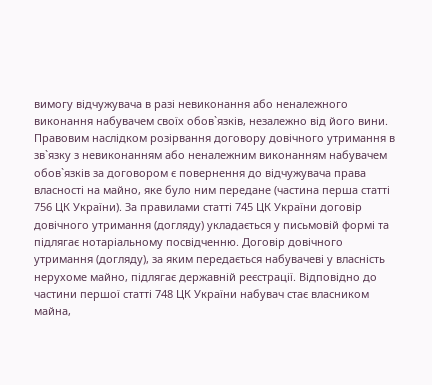вимогу відчужувача в разі невиконання або неналежного виконання набувачем своїх обов`язків, незалежно від його вини. Правовим наслідком розірвання договору довічного утримання в зв`язку з невиконанням або неналежним виконанням набувачем обов`язків за договором є повернення до відчужувача права власності на майно, яке було ним передане (частина перша статті 756 ЦК України). За правилами статті 745 ЦК України договір довічного утримання (догляду) укладається у письмовій формі та підлягає нотаріальному посвідченню. Договір довічного утримання (догляду), за яким передається набувачеві у власність нерухоме майно, підлягає державній реєстрації. Відповідно до частини першої статті 748 ЦК України набувач стає власником майна,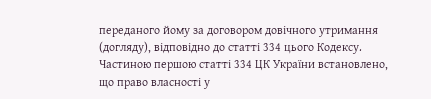переданого йому за договором довічного утримання (догляду), відповідно до статті 334 цього Кодексу. Частиною першою статті 334 ЦК України встановлено, що право власності у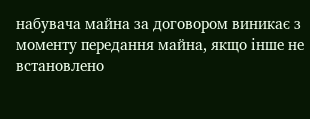набувача майна за договором виникає з моменту передання майна, якщо інше не встановлено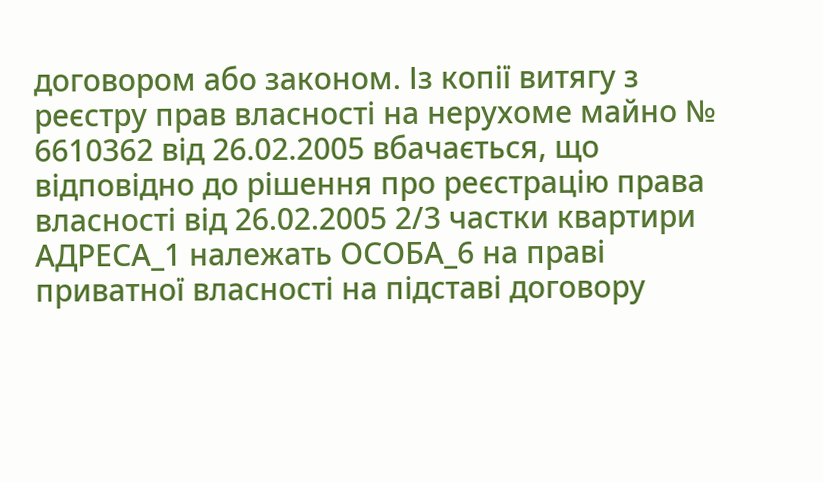договором або законом. Із копії витягу з реєстру прав власності на нерухоме майно № 6610362 від 26.02.2005 вбачається, що відповідно до рішення про реєстрацію права власності від 26.02.2005 2/3 частки квартири АДРЕСА_1 належать ОСОБА_6 на праві приватної власності на підставі договору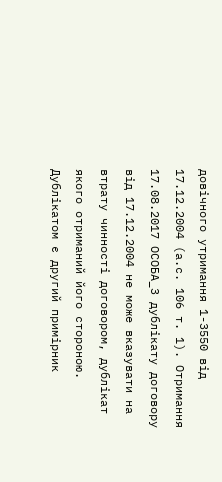довічного утримання 1-3550 від 17.12.2004 (а.с. 106 т. 1). Отримання 17.08.2017 ОСОБА_3 дублікату договору від 17.12.2004 не може вказувати на втрату чинності договором, дублікат якого отриманий його стороною. Дублікатом є другий примірник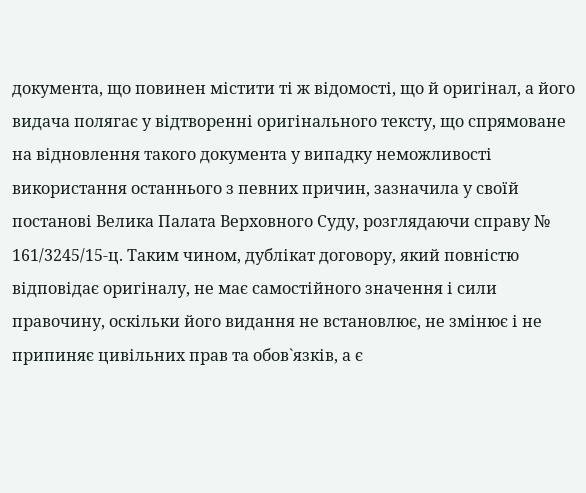документа, що повинен містити ті ж відомості, що й оригінал, а його видача полягає у відтворенні оригінального тексту, що спрямоване на відновлення такого документа у випадку неможливості використання останнього з певних причин, зазначила у своїй постанові Велика Палата Верховного Суду, розглядаючи справу № 161/3245/15-ц. Таким чином, дублікат договору, який повністю відповідає оригіналу, не має самостійного значення і сили правочину, оскільки його видання не встановлює, не змінює і не припиняє цивільних прав та обов`язків, а є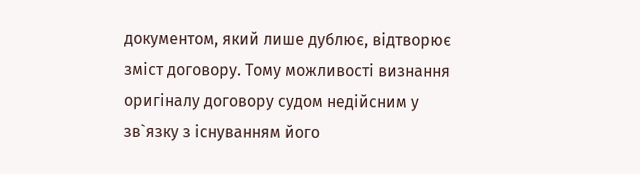документом, який лише дублює, відтворює зміст договору. Тому можливості визнання оригіналу договору судом недійсним у зв`язку з існуванням його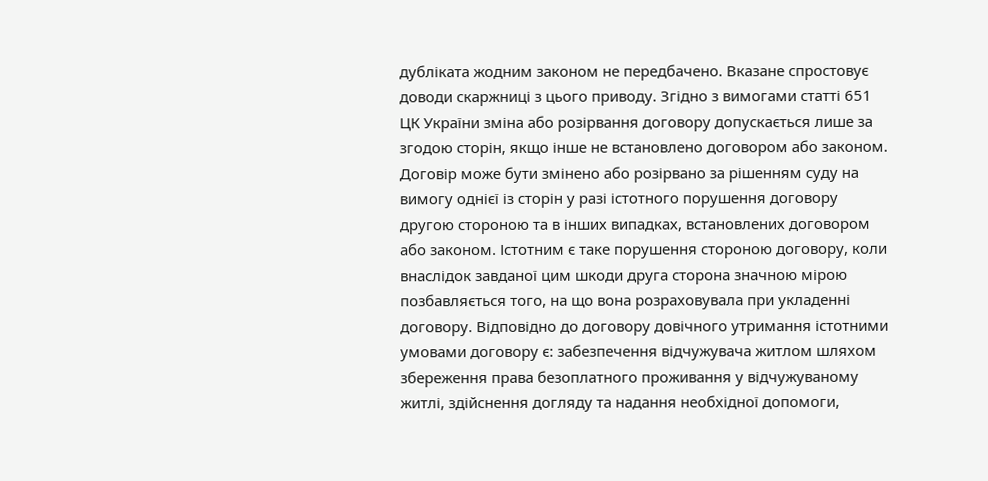дубліката жодним законом не передбачено. Вказане спростовує доводи скаржниці з цього приводу. Згідно з вимогами статті 651 ЦК України зміна або розірвання договору допускається лише за згодою сторін, якщо інше не встановлено договором або законом. Договір може бути змінено або розірвано за рішенням суду на вимогу однієї із сторін у разі істотного порушення договору другою стороною та в інших випадках, встановлених договором або законом. Істотним є таке порушення стороною договору, коли внаслідок завданої цим шкоди друга сторона значною мірою позбавляється того, на що вона розраховувала при укладенні договору. Відповідно до договору довічного утримання істотними умовами договору є: забезпечення відчужувача житлом шляхом збереження права безоплатного проживання у відчужуваному житлі, здійснення догляду та надання необхідної допомоги,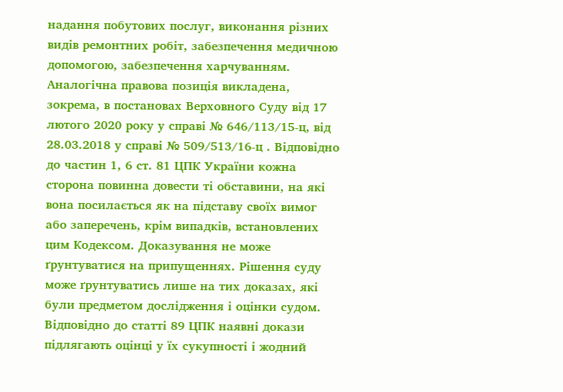надання побутових послуг, виконання різних видів ремонтних робіт, забезпечення медичною допомогою, забезпечення харчуванням. Аналогічна правова позиція викладена, зокрема, в постановах Верховного Суду від 17 лютого 2020 року у справі № 646/113/15-ц, від 28.03.2018 у справі № 509/513/16-ц . Відповідно до частин 1, 6 ст. 81 ЦПК України кожна сторона повинна довести ті обставини, на які вона посилається як на підставу своїх вимог або заперечень, крім випадків, встановлених цим Кодексом. Доказування не може ґрунтуватися на припущеннях. Рішення суду може ґрунтуватись лише на тих доказах, які були предметом дослідження і оцінки судом. Відповідно до статті 89 ЦПК наявні докази підлягають оцінці у їх сукупності і жодний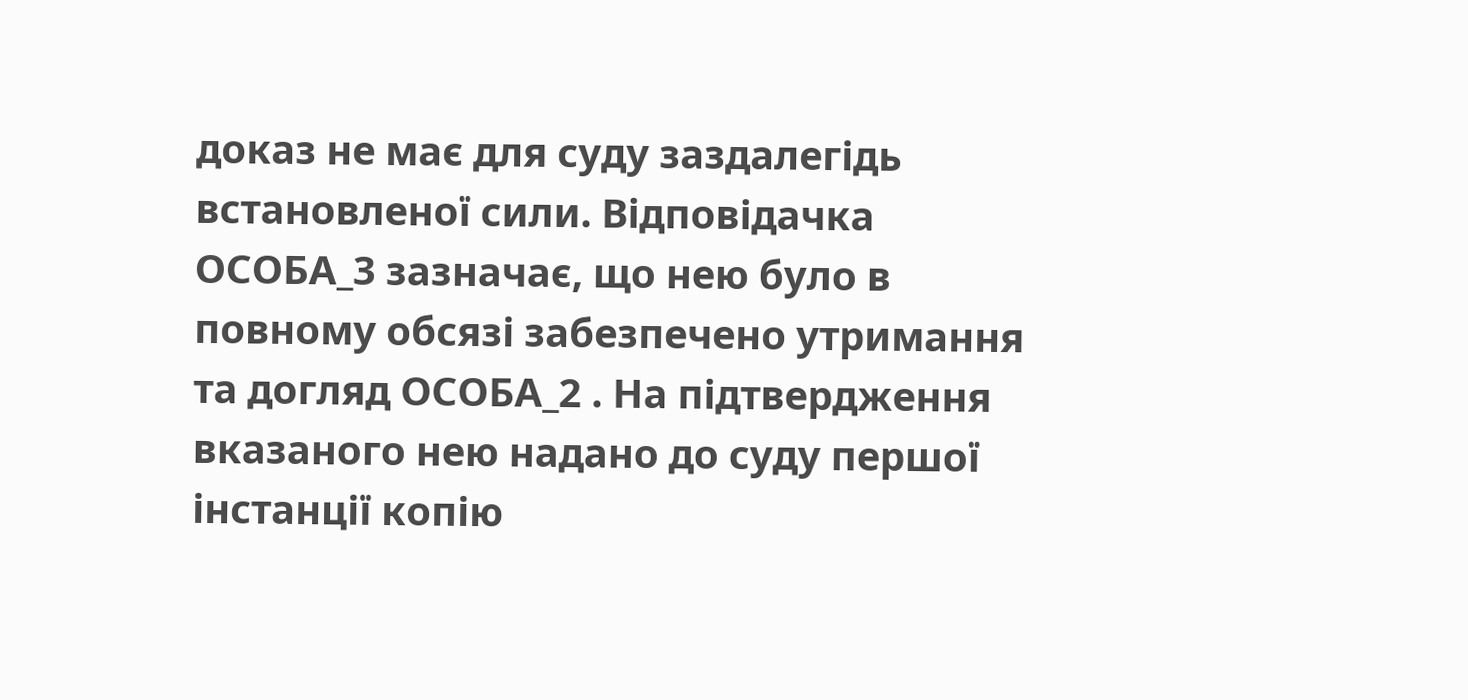доказ не має для суду заздалегідь встановленої сили. Відповідачка ОСОБА_3 зазначає, що нею було в повному обсязі забезпечено утримання та догляд ОСОБА_2 . На підтвердження вказаного нею надано до суду першої інстанції копію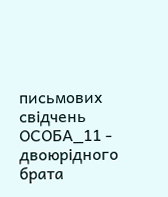письмових свідчень ОСОБА_11 - двоюрідного брата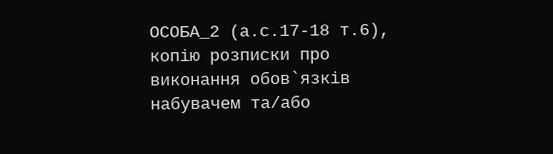ОСОБА_2 (а.с.17-18 т.6), копію розписки про виконання обов`язків набувачем та/або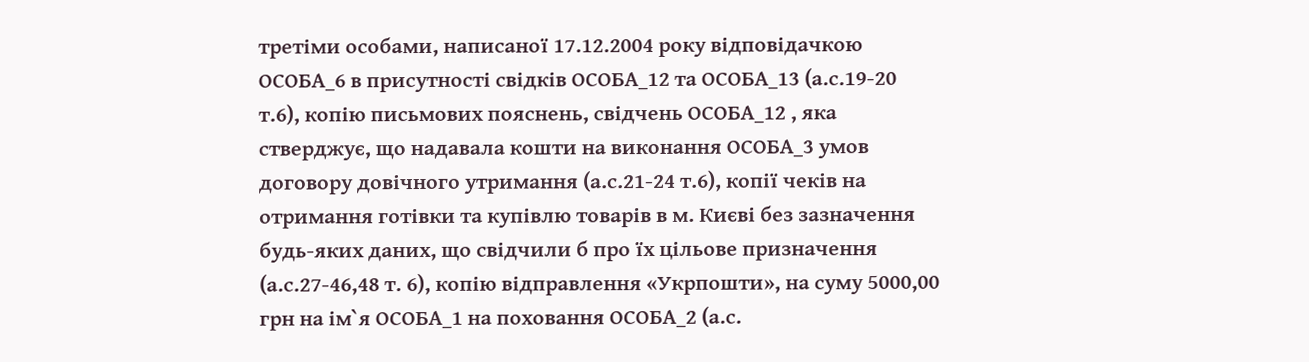третіми особами, написаної 17.12.2004 року відповідачкою ОСОБА_6 в присутності свідків ОСОБА_12 та ОСОБА_13 (а.с.19-20 т.6), копію письмових пояснень, свідчень ОСОБА_12 , яка стверджує, що надавала кошти на виконання ОСОБА_3 умов договору довічного утримання (а.с.21-24 т.6), копії чеків на отримання готівки та купівлю товарів в м. Києві без зазначення будь-яких даних, що свідчили б про їх цільове призначення (а.с.27-46,48 т. 6), копію відправлення «Укрпошти», на суму 5000,00 грн на ім`я ОСОБА_1 на поховання ОСОБА_2 (а.с.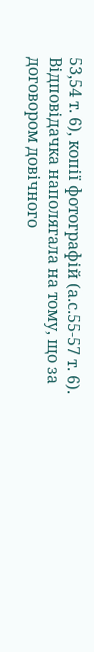53,54 т. 6), копії фотографій (а.с.55-57 т. 6). Відповідачка наполягала на тому, що за договором довічного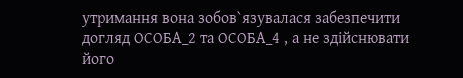утримання вона зобов`язувалася забезпечити догляд ОСОБА_2 та ОСОБА_4 , а не здійснювати його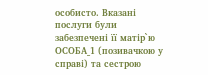особисто. Вказані послуги були забезпечені її матір`ю ОСОБА_1 (позивачкою у справі) та сестрою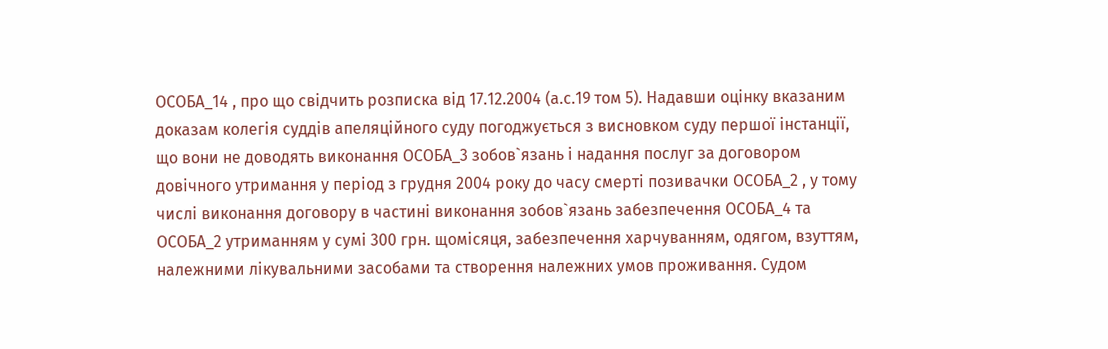ОСОБА_14 , про що свідчить розписка від 17.12.2004 (а.с.19 том 5). Надавши оцінку вказаним доказам колегія суддів апеляційного суду погоджується з висновком суду першої інстанції, що вони не доводять виконання ОСОБА_3 зобов`язань і надання послуг за договором довічного утримання у період з грудня 2004 року до часу смерті позивачки ОСОБА_2 , у тому числі виконання договору в частині виконання зобов`язань забезпечення ОСОБА_4 та ОСОБА_2 утриманням у сумі 300 грн. щомісяця, забезпечення харчуванням, одягом, взуттям, належними лікувальними засобами та створення належних умов проживання. Судом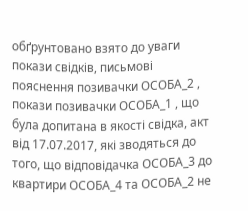обґрунтовано взято до уваги покази свідків, письмові пояснення позивачки ОСОБА_2 , покази позивачки ОСОБА_1 , що була допитана в якості свідка, акт від 17.07.2017, які зводяться до того, що відповідачка ОСОБА_3 до квартири ОСОБА_4 та ОСОБА_2 не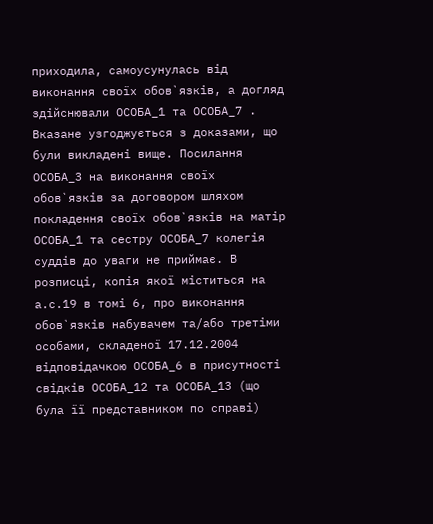приходила, самоусунулась від виконання своїх обов`язків, а догляд здійснювали ОСОБА_1 та ОСОБА_7 . Вказане узгоджується з доказами, що були викладені вище. Посилання ОСОБА_3 на виконання своїх обов`язків за договором шляхом покладення своїх обов`язків на матір ОСОБА_1 та сестру ОСОБА_7 колегія суддів до уваги не приймає. В розписці, копія якої міститься на а.с.19 в томі 6, про виконання обов`язків набувачем та/або третіми особами, складеної 17.12.2004 відповідачкою ОСОБА_6 в присутності свідків ОСОБА_12 та ОСОБА_13 (що була її представником по справі)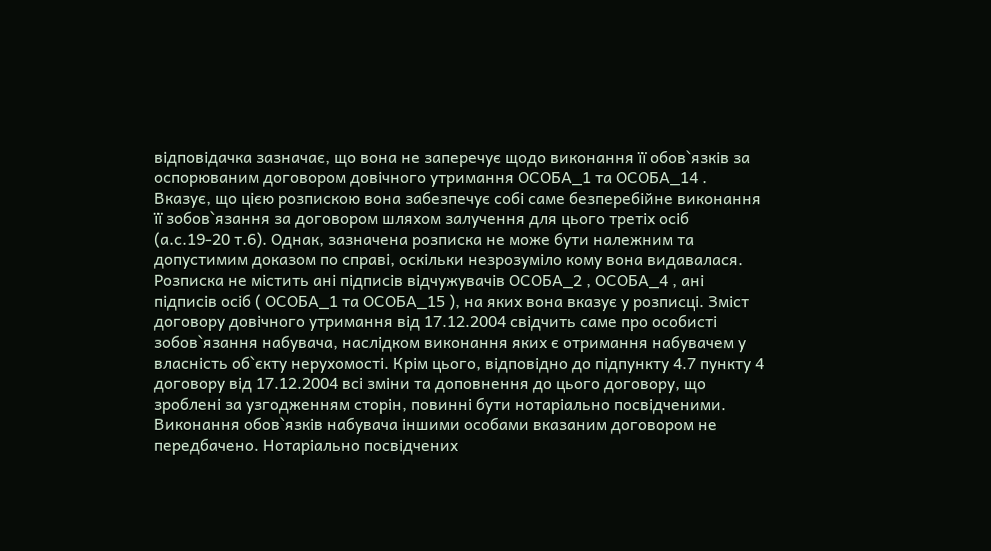відповідачка зазначає, що вона не заперечує щодо виконання її обов`язків за оспорюваним договором довічного утримання ОСОБА_1 та ОСОБА_14 . Вказує, що цією розпискою вона забезпечує собі саме безперебійне виконання її зобов`язання за договором шляхом залучення для цього третіх осіб (а.с.19-20 т.6). Однак, зазначена розписка не може бути належним та допустимим доказом по справі, оскільки незрозуміло кому вона видавалася. Розписка не містить ані підписів відчужувачів ОСОБА_2 , ОСОБА_4 , ані підписів осіб ( ОСОБА_1 та ОСОБА_15 ), на яких вона вказує у розписці. Зміст договору довічного утримання від 17.12.2004 свідчить саме про особисті зобов`язання набувача, наслідком виконання яких є отримання набувачем у власність об`єкту нерухомості. Крім цього, відповідно до підпункту 4.7 пункту 4 договору від 17.12.2004 всі зміни та доповнення до цього договору, що зроблені за узгодженням сторін, повинні бути нотаріально посвідченими. Виконання обов`язків набувача іншими особами вказаним договором не передбачено. Нотаріально посвідчених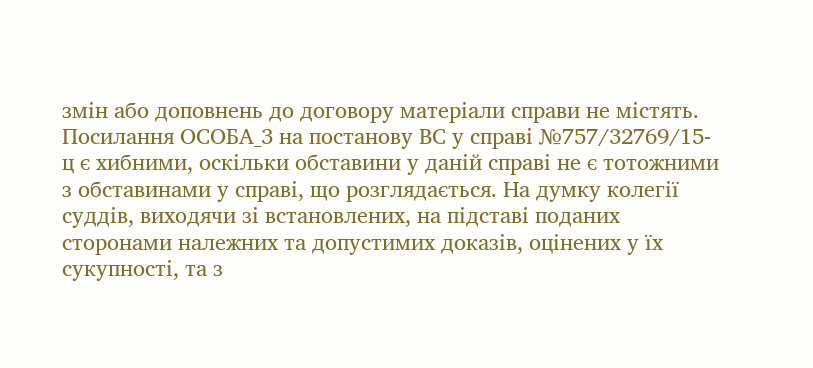змін або доповнень до договору матеріали справи не містять. Посилання ОСОБА_3 на постанову ВС у справі №757/32769/15-ц є хибними, оскільки обставини у даній справі не є тотожними з обставинами у справі, що розглядається. На думку колегії суддів, виходячи зі встановлених, на підставі поданих сторонами належних та допустимих доказів, оцінених у їх сукупності, та з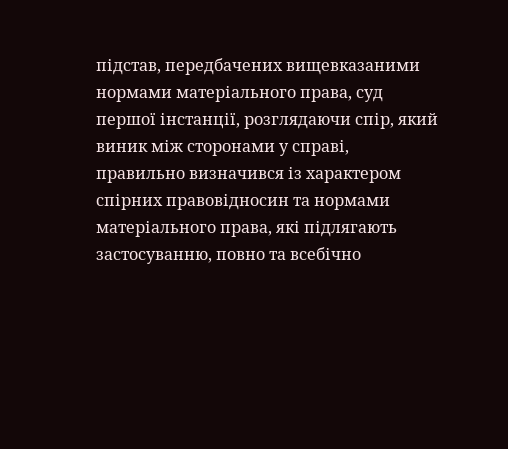підстав, передбачених вищевказаними нормами матеріального права, суд першої інстанції, розглядаючи спір, який виник між сторонами у справі, правильно визначився із характером спірних правовідносин та нормами матеріального права, які підлягають застосуванню, повно та всебічно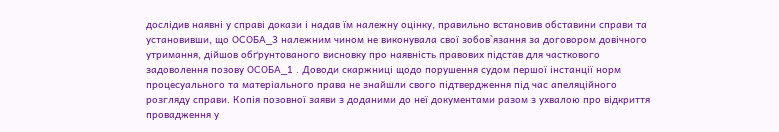дослідив наявні у справі докази і надав їм належну оцінку, правильно встановив обставини справи та установивши, що ОСОБА_3 належним чином не виконувала свої зобов`язання за договором довічного утримання, дійшов обґрунтованого висновку про наявність правових підстав для часткового задоволення позову ОСОБА_1 . Доводи скаржниці щодо порушення судом першої інстанції норм процесуального та матеріального права не знайшли свого підтвердження під час апеляційного розгляду справи. Копія позовної заяви з доданими до неї документами разом з ухвалою про відкриття провадження у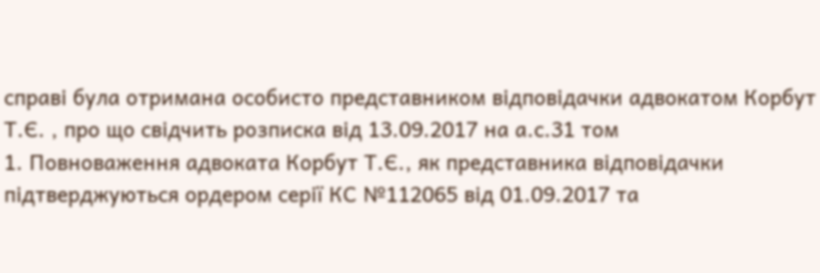справі була отримана особисто представником відповідачки адвокатом Корбут Т.Є. , про що свідчить розписка від 13.09.2017 на а.с.31 том
1. Повноваження адвоката Корбут Т.Є., як представника відповідачки підтверджуються ордером серії КС №112065 від 01.09.2017 та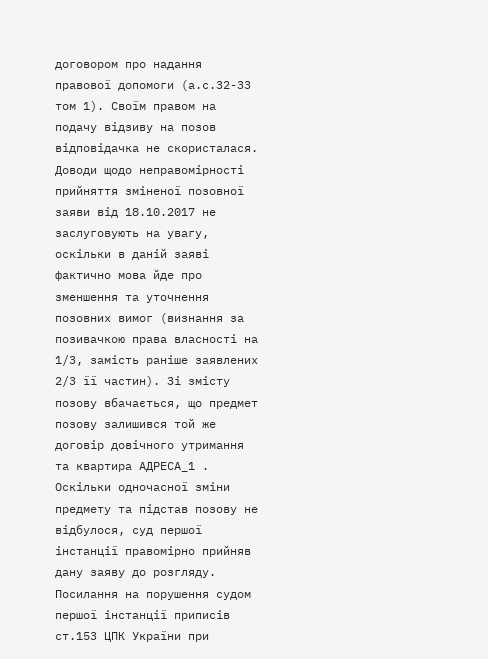договором про надання правової допомоги (а.с.32-33 том 1). Своїм правом на подачу відзиву на позов відповідачка не скористалася. Доводи щодо неправомірності прийняття зміненої позовної заяви від 18.10.2017 не заслуговують на увагу, оскільки в даній заяві фактично мова йде про зменшення та уточнення позовних вимог (визнання за позивачкою права власності на 1/3, замість раніше заявлених 2/3 її частин). Зі змісту позову вбачається, що предмет позову залишився той же договір довічного утримання та квартира АДРЕСА_1 . Оскільки одночасної зміни предмету та підстав позову не відбулося, суд першої інстанції правомірно прийняв дану заяву до розгляду. Посилання на порушення судом першої інстанції приписів ст.153 ЦПК України при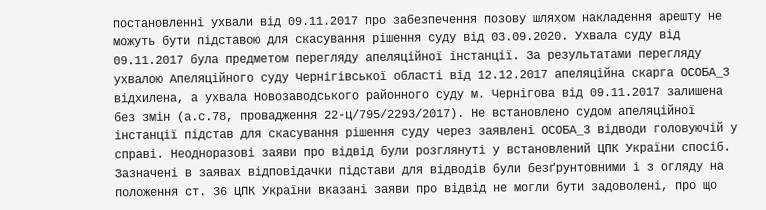постановленні ухвали від 09.11.2017 про забезпечення позову шляхом накладення арешту не можуть бути підставою для скасування рішення суду від 03.09.2020. Ухвала суду від 09.11.2017 була предметом перегляду апеляційної інстанції. За результатами перегляду ухвалою Апеляційного суду Чернігівської області від 12.12.2017 апеляційна скарга ОСОБА_3 відхилена, а ухвала Новозаводського районного суду м. Чернігова від 09.11.2017 залишена без змін (а.с.78, провадження 22-ц/795/2293/2017). Не встановлено судом апеляційної інстанції підстав для скасування рішення суду через заявлені ОСОБА_3 відводи головуючій у справі. Неодноразові заяви про відвід були розглянуті у встановлений ЦПК України спосіб. Зазначені в заявах відповідачки підстави для відводів були безґрунтовними і з огляду на положення ст. 36 ЦПК України вказані заяви про відвід не могли бути задоволені, про що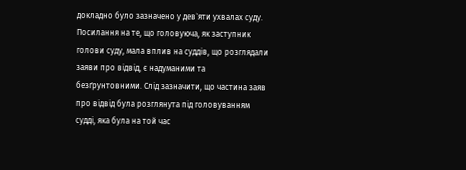докладно було зазначено у дев`яти ухвалах суду. Посилання на те, що головуюча, як заступник голови суду, мала вплив на суддів, що розглядали заяви про відвід, є надуманими та безґрунтовними. Слід зазначити, що частина заяв про відвід була розглянута під головуванням судді, яка була на той час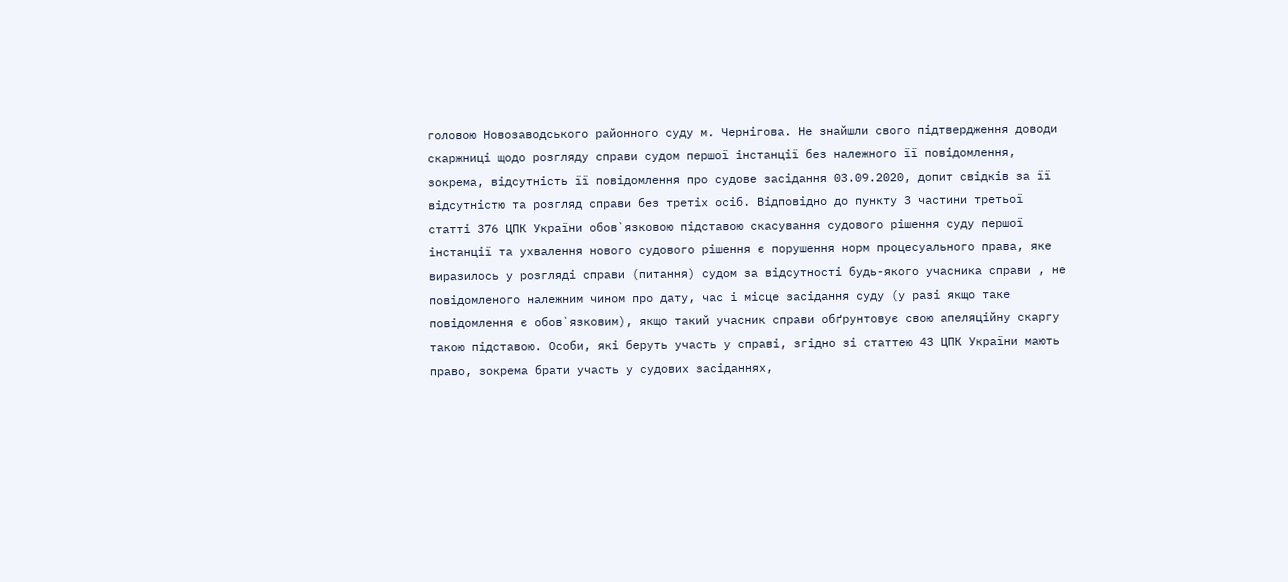головою Новозаводського районного суду м. Чернігова. Не знайшли свого підтвердження доводи скаржниці щодо розгляду справи судом першої інстанції без належного її повідомлення, зокрема, відсутність її повідомлення про судове засідання 03.09.2020, допит свідків за її відсутністю та розгляд справи без третіх осіб. Відповідно до пункту 3 частини третьої статті 376 ЦПК України обов`язковою підставою скасування судового рішення суду першої інстанції та ухвалення нового судового рішення є порушення норм процесуального права, яке виразилось у розгляді справи (питання) судом за відсутності будь-якого учасника справи , не повідомленого належним чином про дату, час і місце засідання суду (у разі якщо таке повідомлення є обов`язковим), якщо такий учасник справи обґрунтовує свою апеляційну скаргу такою підставою. Особи, які беруть участь у справі, згідно зі статтею 43 ЦПК України мають право, зокрема брати участь у судових засіданнях,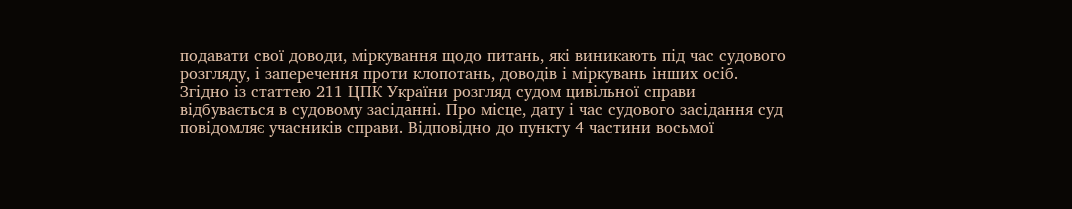подавати свої доводи, міркування щодо питань, які виникають під час судового розгляду, і заперечення проти клопотань, доводів і міркувань інших осіб. Згідно із статтею 211 ЦПК України розгляд судом цивільної справи відбувається в судовому засіданні. Про місце, дату і час судового засідання суд повідомляє учасників справи. Відповідно до пункту 4 частини восьмої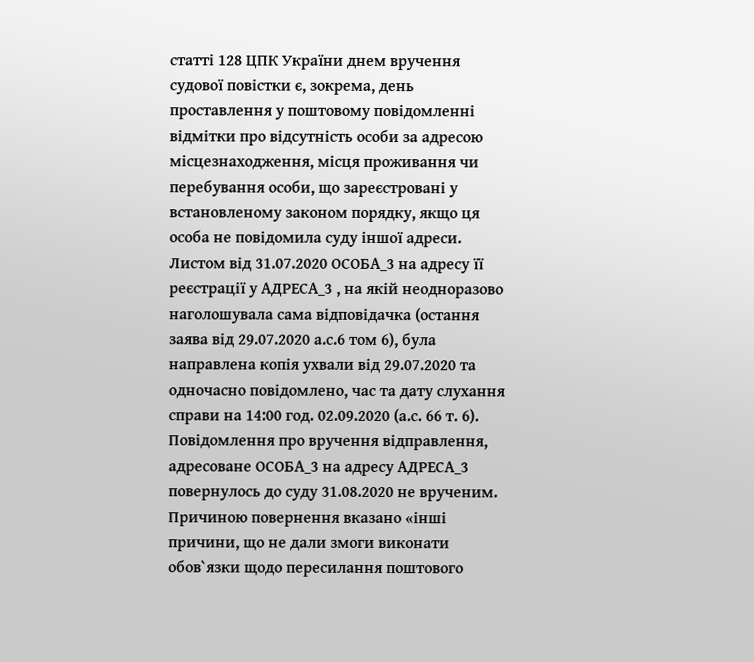статті 128 ЦПК України днем вручення судової повістки є, зокрема, день проставлення у поштовому повідомленні відмітки про відсутність особи за адресою місцезнаходження, місця проживання чи перебування особи, що зареєстровані у встановленому законом порядку, якщо ця особа не повідомила суду іншої адреси. Листом від 31.07.2020 ОСОБА_3 на адресу її реєстрації у АДРЕСА_3 , на якій неодноразово наголошувала сама відповідачка (остання заява від 29.07.2020 а.с.6 том 6), була направлена копія ухвали від 29.07.2020 та одночасно повідомлено, час та дату слухання справи на 14:00 год. 02.09.2020 (а.с. 66 т. 6). Повідомлення про вручення відправлення, адресоване ОСОБА_3 на адресу АДРЕСА_3 повернулось до суду 31.08.2020 не врученим. Причиною повернення вказано «інші причини, що не дали змоги виконати обов`язки щодо пересилання поштового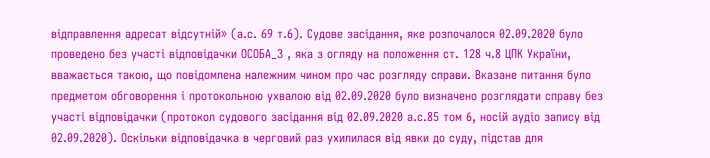відправлення адресат відсутній» (а.с. 69 т.6). Судове засідання, яке розпочалося 02.09.2020 було проведено без участі відповідачки ОСОБА_3 , яка з огляду на положення ст. 128 ч.8 ЦПК України, вважається такою, що повідомлена належним чином про час розгляду справи. Вказане питання було предметом обговорення і протокольною ухвалою від 02.09.2020 було визначено розглядати справу без участі відповідачки (протокол судового засідання від 02.09.2020 а.с.85 том 6, носій аудіо запису від 02.09.2020). Оскільки відповідачка в черговий раз ухилилася від явки до суду, підстав для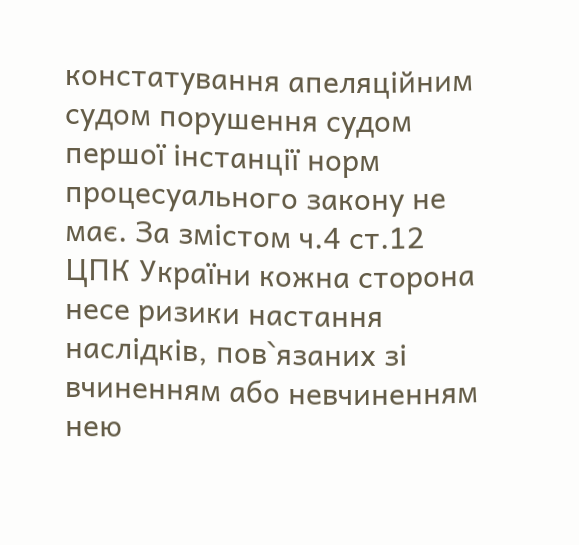констатування апеляційним судом порушення судом першої інстанції норм процесуального закону не має. За змістом ч.4 ст.12 ЦПК України кожна сторона несе ризики настання наслідків, пов`язаних зі вчиненням або невчиненням нею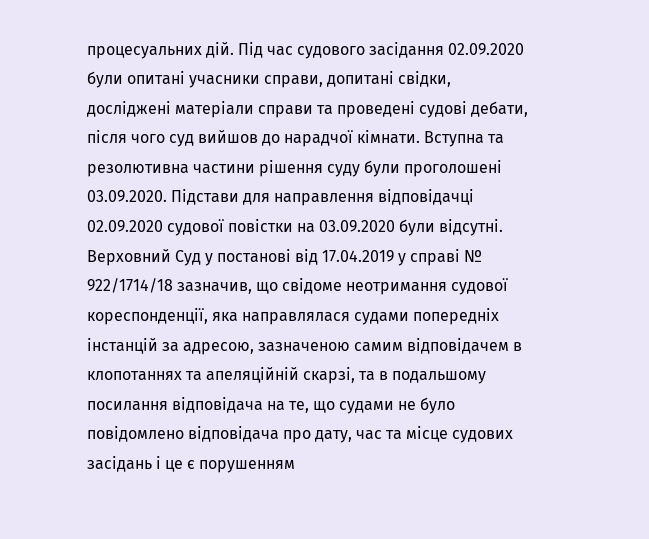процесуальних дій. Під час судового засідання 02.09.2020 були опитані учасники справи, допитані свідки, досліджені матеріали справи та проведені судові дебати, після чого суд вийшов до нарадчої кімнати. Вступна та резолютивна частини рішення суду були проголошені 03.09.2020. Підстави для направлення відповідачці 02.09.2020 судової повістки на 03.09.2020 були відсутні. Верховний Суд у постанові від 17.04.2019 у справі № 922/1714/18 зазначив, що свідоме неотримання судової кореспонденції, яка направлялася судами попередніх інстанцій за адресою, зазначеною самим відповідачем в клопотаннях та апеляційній скарзі, та в подальшому посилання відповідача на те, що судами не було повідомлено відповідача про дату, час та місце судових засідань і це є порушенням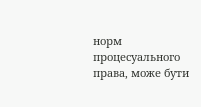норм процесуального права, може бути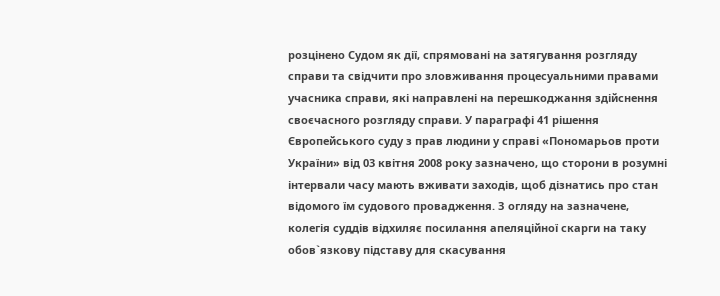розцінено Судом як дії, спрямовані на затягування розгляду справи та свідчити про зловживання процесуальними правами учасника справи, які направлені на перешкоджання здійснення своєчасного розгляду справи. У параграфі 41 рішення Європейського суду з прав людини у справі «Пономарьов проти України» від 03 квітня 2008 року зазначено, що сторони в розумні інтервали часу мають вживати заходів, щоб дізнатись про стан відомого їм судового провадження. З огляду на зазначене, колегія суддів відхиляє посилання апеляційної скарги на таку обов`язкову підставу для скасування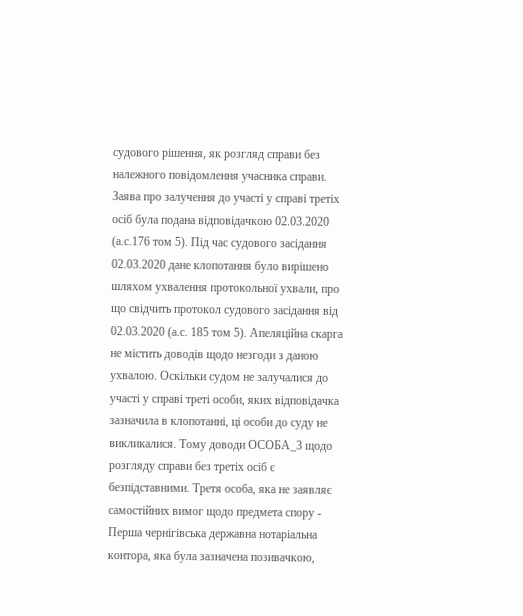судового рішення, як розгляд справи без належного повідомлення учасника справи. Заява про залучення до участі у справі третіх осіб була подана відповідачкою 02.03.2020 (а.с.176 том 5). Під час судового засідання 02.03.2020 дане клопотання було вирішено шляхом ухвалення протокольної ухвали, про що свідчить протокол судового засідання від 02.03.2020 (а.с. 185 том 5). Апеляційна скарга не містить доводів щодо незгоди з даною ухвалою. Оскільки судом не залучалися до участі у справі треті особи, яких відповідачка зазначила в клопотанні, ці особи до суду не викликалися. Тому доводи ОСОБА_3 щодо розгляду справи без третіх осіб є безпідставними. Третя особа, яка не заявляє самостійних вимог щодо предмета спору - Перша чернігівська державна нотаріальна контора, яка була зазначена позивачкою,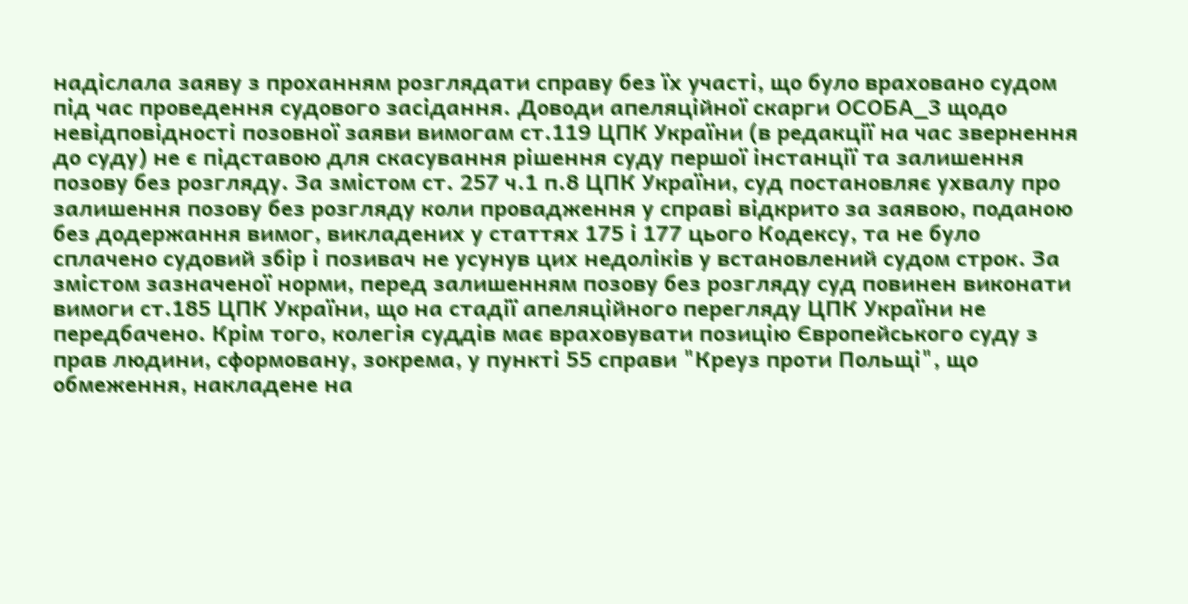надіслала заяву з проханням розглядати справу без їх участі, що було враховано судом під час проведення судового засідання. Доводи апеляційної скарги ОСОБА_3 щодо невідповідності позовної заяви вимогам ст.119 ЦПК України (в редакції на час звернення до суду) не є підставою для скасування рішення суду першої інстанції та залишення позову без розгляду. За змістом ст. 257 ч.1 п.8 ЦПК України, суд постановляє ухвалу про залишення позову без розгляду коли провадження у справі відкрито за заявою, поданою без додержання вимог, викладених у статтях 175 і 177 цього Кодексу, та не було сплачено судовий збір і позивач не усунув цих недоліків у встановлений судом строк. За змістом зазначеної норми, перед залишенням позову без розгляду суд повинен виконати вимоги ст.185 ЦПК України, що на стадії апеляційного перегляду ЦПК України не передбачено. Крім того, колегія суддів має враховувати позицію Європейського суду з прав людини, сформовану, зокрема, у пункті 55 справи "Креуз проти Польщі", що обмеження, накладене на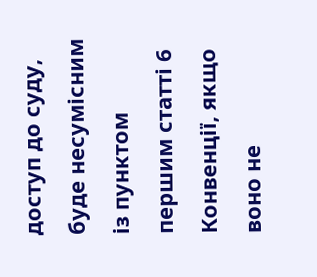доступ до суду, буде несумісним із пунктом першим статті 6 Конвенції, якщо воно не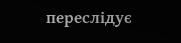переслідує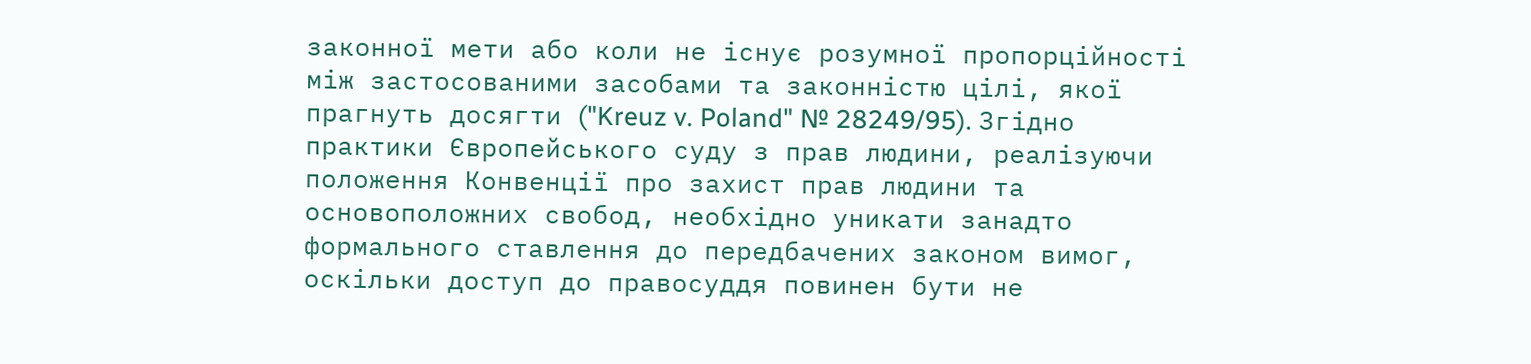законної мети або коли не існує розумної пропорційності між застосованими засобами та законністю цілі, якої прагнуть досягти ("Kreuz v. Poland" № 28249/95). Згідно практики Європейського суду з прав людини, реалізуючи положення Конвенції про захист прав людини та основоположних свобод, необхідно уникати занадто формального ставлення до передбачених законом вимог, оскільки доступ до правосуддя повинен бути не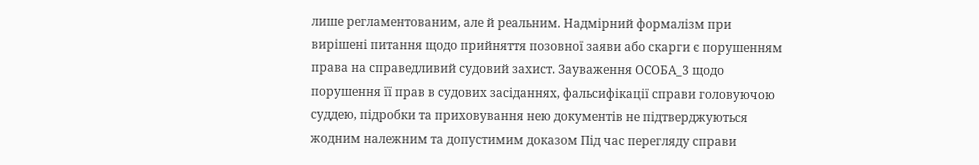лише регламентованим, але й реальним. Надмірний формалізм при вирішені питання щодо прийняття позовної заяви або скарги є порушенням права на справедливий судовий захист. Зауваження ОСОБА_3 щодо порушення її прав в судових засіданнях, фальсифікації справи головуючою суддею, підробки та приховування нею документів не підтверджуються жодним належним та допустимим доказом Під час перегляду справи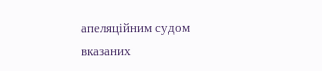апеляційним судом вказаних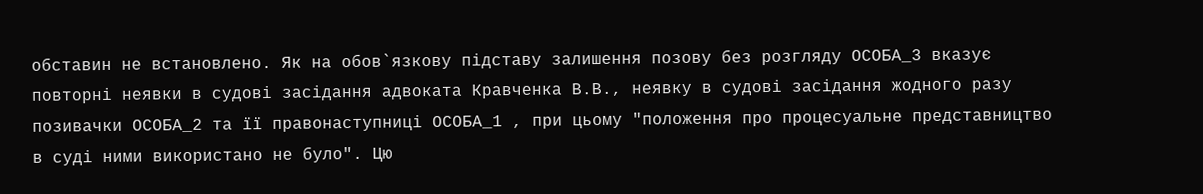обставин не встановлено. Як на обов`язкову підставу залишення позову без розгляду ОСОБА_3 вказує повторні неявки в судові засідання адвоката Кравченка В.В., неявку в судові засідання жодного разу позивачки ОСОБА_2 та її правонаступниці ОСОБА_1 , при цьому "положення про процесуальне представництво в суді ними використано не було". Цю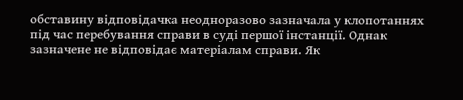обставину відповідачка неодноразово зазначала у клопотаннях під час перебування справи в суді першої інстанції. Однак зазначене не відповідає матеріалам справи. Як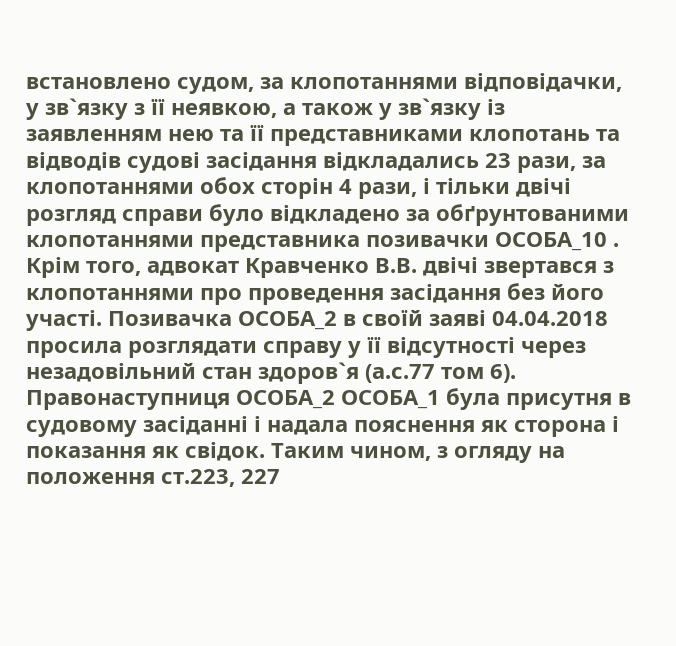встановлено судом, за клопотаннями відповідачки, у зв`язку з її неявкою, а також у зв`язку із заявленням нею та її представниками клопотань та відводів судові засідання відкладались 23 рази, за клопотаннями обох сторін 4 рази, і тільки двічі розгляд справи було відкладено за обґрунтованими клопотаннями представника позивачки ОСОБА_10 . Крім того, адвокат Кравченко В.В. двічі звертався з клопотаннями про проведення засідання без його участі. Позивачка ОСОБА_2 в своїй заяві 04.04.2018 просила розглядати справу у її відсутності через незадовільний стан здоров`я (а.с.77 том 6). Правонаступниця ОСОБА_2 ОСОБА_1 була присутня в судовому засіданні і надала пояснення як сторона і показання як свідок. Таким чином, з огляду на положення ст.223, 227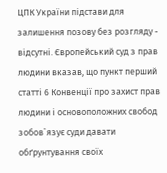ЦПК України підстави для залишення позову без розгляду - відсутні. Європейський суд з прав людини вказав, що пункт перший статті 6 Конвенції про захист прав людини і основоположних свобод зобов`язує суди давати обґрунтування своїх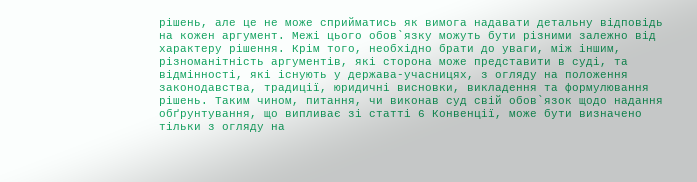рішень, але це не може сприйматись як вимога надавати детальну відповідь на кожен аргумент. Межі цього обов`язку можуть бути різними залежно від характеру рішення. Крім того, необхідно брати до уваги, між іншим, різноманітність аргументів, які сторона може представити в суді, та відмінності, які існують у держава-учасницях, з огляду на положення законодавства, традиції, юридичні висновки, викладення та формулювання рішень. Таким чином, питання, чи виконав суд свій обов`язок щодо надання обґрунтування, що випливає зі статті 6 Конвенції, може бути визначено тільки з огляду на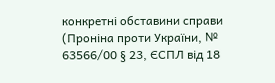конкретні обставини справи (Проніна проти України, № 63566/00 § 23, ЄСПЛ від 18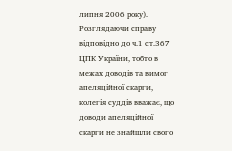липня 2006 року). Розглядаючи справу відповідно до ч.1 ст.367 ЦПК України, тобто в межах доводів та вимог апеляційної скарги, колегія суддів вважає, що доводи апеляційної скарги не знайшли свого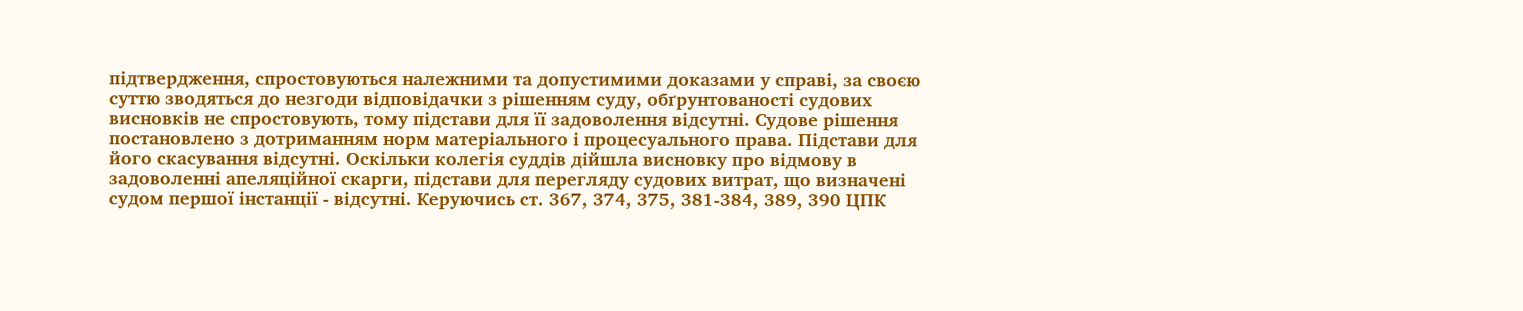підтвердження, спростовуються належними та допустимими доказами у справі, за своєю суттю зводяться до незгоди відповідачки з рішенням суду, обґрунтованості судових висновків не спростовують, тому підстави для її задоволення відсутні. Судове рішення постановлено з дотриманням норм матеріального і процесуального права. Підстави для його скасування відсутні. Оскільки колегія суддів дійшла висновку про відмову в задоволенні апеляційної скарги, підстави для перегляду судових витрат, що визначені судом першої інстанції - відсутні. Керуючись ст. 367, 374, 375, 381-384, 389, 390 ЦПК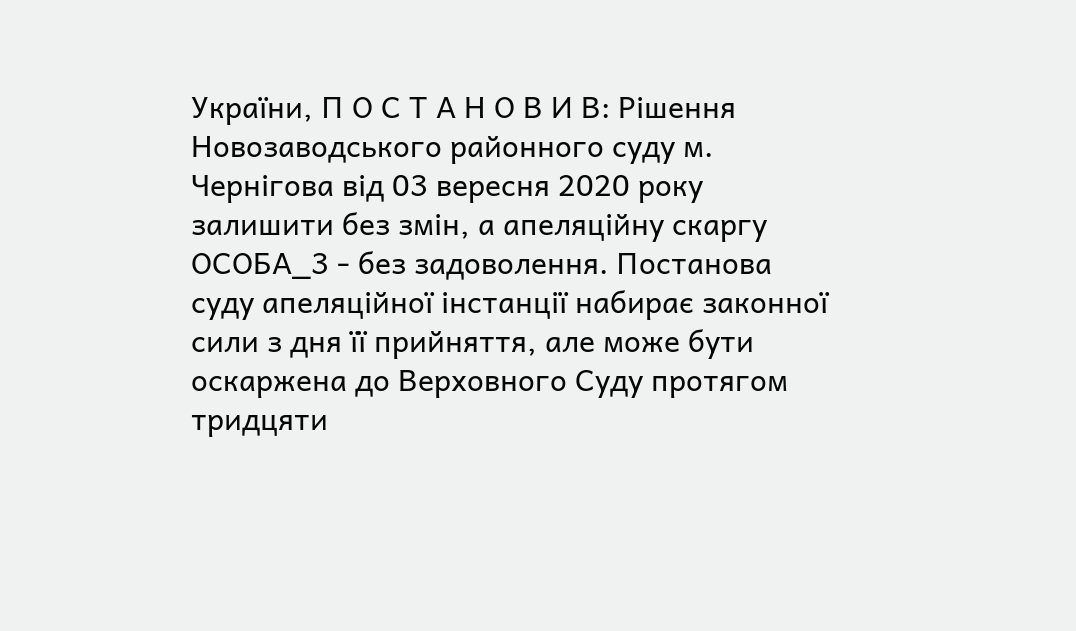України, П О С Т А Н О В И В: Рішення Новозаводського районного суду м. Чернігова від 03 вересня 2020 року залишити без змін, а апеляційну скаргу ОСОБА_3 - без задоволення. Постанова суду апеляційної інстанції набирає законної сили з дня її прийняття, але може бути оскаржена до Верховного Суду протягом тридцяти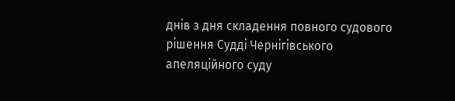днів з дня складення повного судового рішення Судді Чернігівського апеляційного суду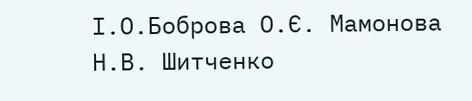І.О.Боброва О.Є. Мамонова Н.В. Шитченко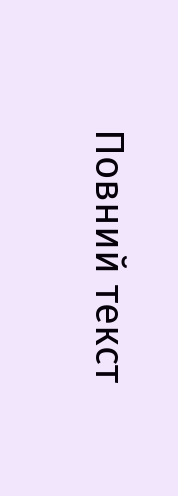Повний текст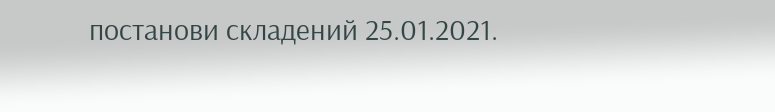постанови складений 25.01.2021.